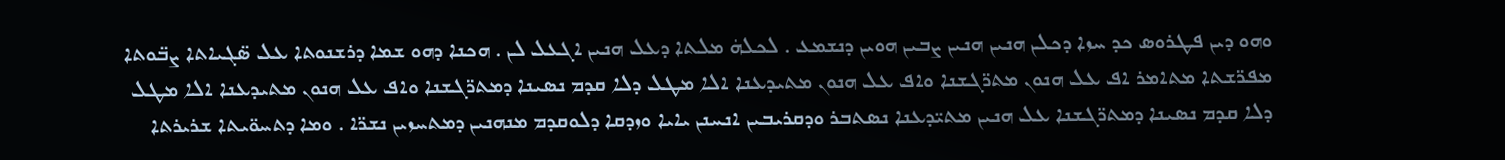ܘܗܘ ܕܝܢ ܦܛܪܘܣ ܟܕ ܚܙܐ ܕܟܠܢ ܗܢܝܢ ܗܢܝܢ ܨܒܝܢ ܗܘܝܢ ܕܢܫܡܥ . ܠܟܠܗܿ ܡܠܬܐ ܕܥܠ ܗܢܝܢ ܐܓܥܠ ܠܢ . ܗܟܢܐ ܕܗܘ ܫܡܐ ܕܪܫܢܘܬܐ ܥܠ ܣ̈ܓܝܐܬܐ ܨܒ̈ܘܬܐ ܡܦܪ̈ܫܬܐ ܡܬܐܡܪ ܐܦ ܥܠ ܗܢܘܢ ܡܬܪ̈ܓܫܢܐ ܘܐܦ ܥܠ ܗܢܘܢ ܡܬܝܕܥܢܐ ܐܠܐ ܡܛܠ ܕܠܐ ܩܕܡ ܢܣܝܢܐ ܕܡܬܪ̈ܓܫܢܐ ܘܐܦ ܥܠ ܗܢܘܢ ܡܬܝܕܥܢܐ ܐܠܐ ܡܛܠ ܕܠܐ ܩܕܡ ܢܣܝܢܐ ܕܡܬܪ̈ܓܫܢܐ ܥܠ ܗܢܝܢ ܡܬܝ̈ܕܥܢܐ ܢܣܬܒܪ ܘܕܩܪܝܒܝܢ ܐܢܚܢܢ ܝܐܝܐ ܘܙܕܩܐ ܕܠܘܩܕܡ ܡܢܗܢܝܢ ܕܡܬܚܙܝܢ ܢܫܪ̈ܐ . ܘܡܐ ܕܬܚܘ̈ܝܬܐ ܫܪܝܪܬܐ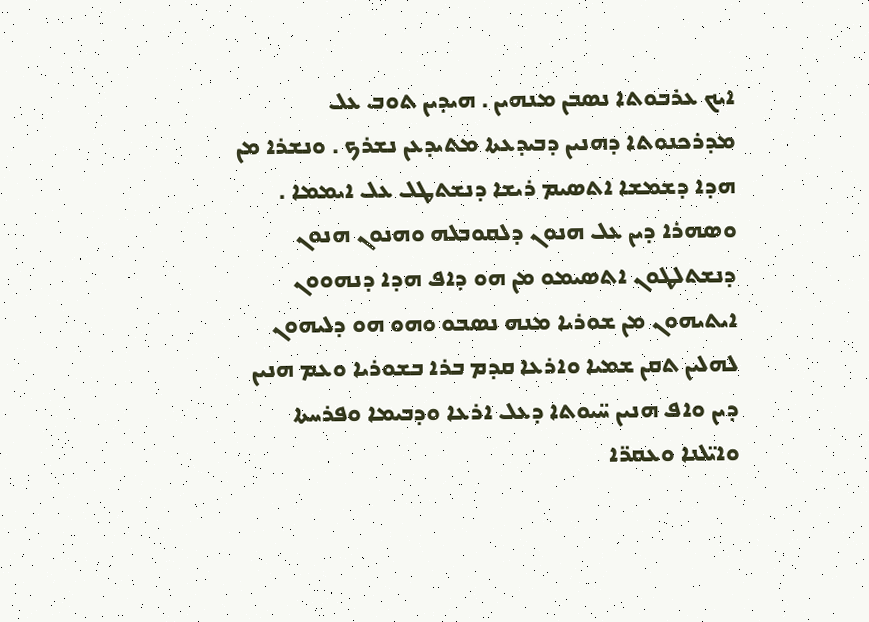ܐܝܟ ܥܪܒܘܬܐ ܢܣܒܢ ܡܢܗܝܢ . ܗܝܕܝܢ ܬܘܒ ܥܠ ܡܕܪܟܢܘܬܐ ܕܗܢܝܢ ܕܒܝܕܥܬܐ ܡܬܝܕܥܢ ܢܫܪܟ . ܘܢܫܪܐ ܡܢ ܗܕܐ ܕܫܡܫܐ ܐܬܣܝܡ ܪܝܫܐ ܕܢܫܬܛܠ ܥܠ ܐܝܡܡܐ . ܘܣܗܪܐ ܕܝܢ ܥܠ ܗܢܘܢ ܕܠܩܘܒܠܗ ܘܗܢܘܢ ܗܢܘܢ ܕܢܫܬܠܛܘܢ ܐܬܣܝܡܘ ܡܢ ܗܘ ܕܐܦ ܗܕܐ ܕܢܗܘܘܢ ܐܝܬܝܗܘܢ ܡܢ ܫܘܪܝܐ ܡܢܗ ܢܣܒܘ ܘܗܘ ܗܘ ܕܠܝܗܘܢ ܠܗܠܝܢ ܬܩܢ ܫܡܝܐ ܘܐܪܥܐ ܩܕܡ ܒܪܐ ܒܫܘܪܝܐ ܘܥܡ ܗܢܝܢ ܕܝܢ ܘܐܦ ܗܢܝܢ ܚ̈ܝܘܬܐ ܕܥܠ ܐܪܥܐ ܘܕܒܝܡܐ ܘܦܪܚܬܐ ܘܐܝ̈ܠܢܐ ܘܥܩܪ̈ܐ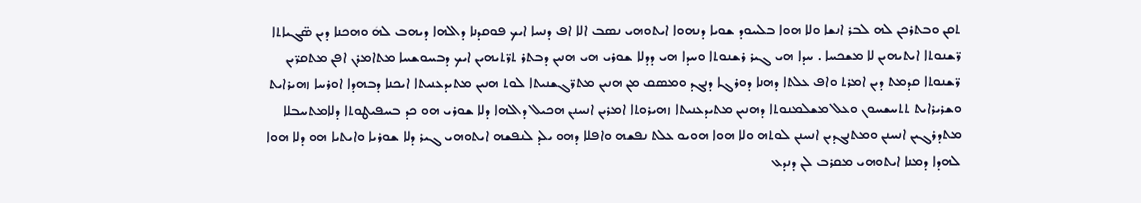ܬܩܢ ܘܒܬܪܟܢ ܠܗ ܠܒܪ ܐܢܫܐ ܘܠܐ ܗܘܐ ܒܠܚܘܕ ܫܘܝܐ ܕܢܗܘܐ ܐܝܬܘܗܝ ܢܣܒ ܐܠܐ ܐܦ ܕܢܚܐ ܐܝܟ ܦܘܩܕܢܐ ܕܐܠܗܐ ܕܝܗܒ ܠܗܿ ܘܗܟܢܐ ܕܝܢ ܣ̈ܓܝܐܬܐ ܪ̈ܫܢܘܬܐ ܐܝܬܝܗܝܢ ܠܐ ܡܫܟܚܐ . ܚܕܐ ܗܝ ܓܝܪ ܪܫܢܘܬܐ ܘܚܕܐ ܗܝ ܕܕܠܐ ܫܘܪܝ ܗܝ ܗܢܝܢ ܕܒܬܪ ܬܪ̈ܬܝܗܝܢ ܐܝܟ ܕܒܚܘܫܚܐ ܡܬܐܡܪܢ ܐܦܢ ܡܬܩܪ̈ܝܢ ܪ̈ܫܢܘܬܐ ܩܕܡܬ ܕܝܢ ܐܡܪܬ ܘܐܦ ܥܠܬܐ ܕܗܢܐ ܕܘܪܓܐ ܕܢܓܕ ܘܡܣܩ ܡܢ ܗܢܝܢ ܡܬܪ̈ܓܫܢܝܬܐ ܠܘܬ ܗܢܝܢ ܡܬܝܕܥܢܝܬܐ ܐܝܟܢܐ ܕܒܗܕܐ ܐܘܪܚܐ ܙܗܝܪܐܝܬ ܘܫܪܝܪܐܝܬ ܬܬܚܫܚܘܢ ܘܥܠ ܡܫܠܡܢܘܬܐ ܕܗܢܝܢ ܡܬܝܕܥܢܝܬܐ ܙܗܝܪܘܬܐ ܐܡܪܝܢ ܐܢܚܢܢ ܗܟܝܠ ܕܐܠܗܐ ܕܠܐ ܫܘܪܝ ܗܘ ܟܕ ܒܚܦܝܛܘܬܐ ܕܠܐܡܬܚܒܠܐ ܡܬܕܪܓܝܢ ܐܢܚܢܢ ܘܡܬܢܓܕܝܢ ܐܢܚܢܢ ܠܘܬܗ ܘܠܐ ܗܘܐ ܗܘܝܘ ܥܠܬ ܢܦܫܗ ܘܐܦܠܐ ܕܗܘ ܝܠܕ ܠܢܦܫܗ ܐܝܬܘܗܝ ܓܝܪ ܕܠܐ ܫܘܪܝܐ ܘܐܝܬܝܐ ܗܘ ܕܠܐ ܗܘܐ ܠܗܕܐ ܕܡܢܐ ܐܝܬܘܗܝ ܡܩܪܒ ܠܢ ܕܢܕܥ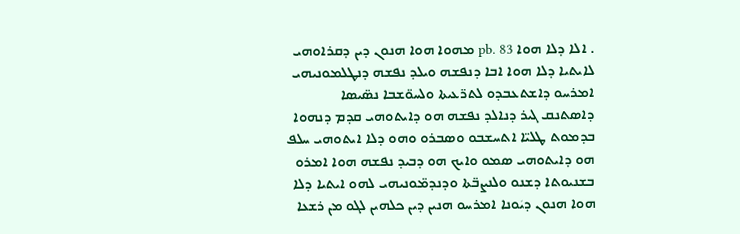. ܐܠܐ ܕܠܐ ܗܘܐ pb. 83 ܡܗܘܐ ܗܘܐ ܗܢܘܢ ܕܝܢ ܕܩܪܐܘܗܝ ܠܐܝܬܝܐ ܕܠܐ ܗܘܐ ܐܒܐ ܕܢܦܫܗ ܘܝܠܕ ܢܦܫܗ ܕܢܛܠܡܘܢܝܗܝ ܐܡܪܚܘ ܕܐܫܬܥܒܕܘ ܠܬܪ̈ܥܝܬܐ ܘܠܚܘ̈ܫܒܐ ܢܣ̈ܝܣܐ ܕܐܣܬܢܩ ܓܝܪ ܕܢܐܠܕ ܢܦܫܗ ܗܘ ܕܐܝܬܘܗܝ ܩܕܡ ܕܢܗܘܐ ܒܕܡܘܬ ܛܠܝ̈ܐ ܐܬܚܫܒܘ ܘܣܒܪܘ ܘܗܘ ܕܠܐ ܐܝܬܘܗܝ ܚܠܦ ܗܘ ܕܐܝܬܘܗܝ ܣܡܘ ܘܐܝܟ ܗܘ ܕܒܝܕ ܢܦܫܗ ܗܘܐ ܐܡܪܘ ܒܫܢܝܘܬܐ ܕܫܢܘ ܘܠܢܨܒ̈ܬܐ ܘܕܢܕܡ̈ܘܢܝܗܝ ܠܗܘ ܐܝܬܝܐ ܕܠܐ ܗܘܐ ܗܢܘܢ ܕܝܿܘܢܐ ܐܡܪܚܘ ܗܢܝܢ ܕܝܢ ܟܠܗܝܢ ܠܓܘ ܡܢ ܪܫܥܐ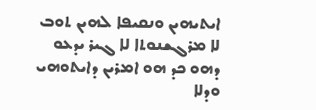ܐܝܬܝܗܝܢ ܘܢܩܝܦܐ ܠܗܝܢ ܬܘܒ ܠܐ ܡܪܓܫܢܘܬܐ ܠܐ ܓܝܪ ܝܕܥܘ ܕܗܘ ܟܕ ܗܘ ܐܡܪܝܢ ܕܐܝܬܘܗܝ ܘܕܠܐ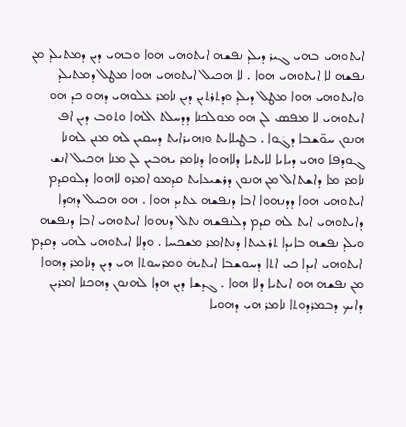ܐܝܬܘܗܝ ܒܗܝ ܓܝܪ ܕܝܠܕ ܢܦܫܗ ܐܝܬܘܗܝ ܗܘܐ ܘܒܗܝ ܕܝܢ ܕܡܬܝܠܕ ܡܢ ܢܦܫܗ ܠܐ ܐܝܬܘܗܝ ܗܘܐ . ܠܐ ܗܟܝܠ ܐܝܬܘܗܝ ܗܘܐ ܡܛܠ ܕܡܬܝܠܕ ܘܐܝܬܘܗܝ ܗܘܐ ܡܛܠ ܕܝܠܕ ܘܕܬܪܬܝܢ ܕܝܢ ܢܐܡܪ ܥܠܘܗܝ ܕܗܘ ܟܕ ܗܘ ܐܝܬܘܗܝ ܠܐ ܡܦܣ ܠܢ ܗܘ ܡܘܠܟܢܐ ܕܕܚܠܬ ܐܠܗܐ ܘܬܘܒ ܕܝܢ ܐܦ ܗܢܘܢ ܚܘ̈ܫܒܐ ܕܓܿܘܐ . ܒܛܝܠܐܝܬ ܘܙܗܝܪܐܝܬ ܕܚܩܝܢ ܠܗ ܡܢܢ ܠܗܢܐ ܓܘܕܦܐ ܘܗܝ ܕܝܐܝܐ ܠܐܝܬܝܐ ܕܠܐܗܘܐ ܕܢܐܡܪ ܝܗܒܝܢ ܠܢ ܡܢܐ ܗܟܝܠ ܐܢܫ ܢܐܡܪ ܡܐ ܕܐܫܬܐܠ ܡܢ ܗܢܘܢ ܕܪܫܝܥܐܝܬ ܩܕܡܘ ܐܡܪܘ ܠܐܗܘܐ ܕܠܘܩܕܡ ܐܝܬܘܗܝ ܗܘܐ ܕܕܢܗܘܐ ܐܒܐ ܕܢܦܫܗ ܥܬܝܕ ܗܘܐ . ܗܘ ܗܟܝܠ ܕܗܕܐ ܕܐܝܬܘܗܝ ܐܝܬ ܠܗ ܩܕܡ ܕܠܢܦܫܗ ܢܬܠ ܕܢܗܘܐ ܐܝܬܘܗܝ ܐܒܐ ܕܢܦܫܗ ܘܝܠܕ ܢܦܫܗ ܒܐܝܕܐ ܬܪܥܝܬܐ ܕܢܬܐܡܪ ܡܫܟܚܐ . ܘܕܠܐ ܐܝܬܘܗܝ ܠܗܝ ܕܩܕܡ ܐܝܬܘܗܝ ܐܝܕܐ ܟܝ ܐܬܐ ܕܚܘܫܒܐ ܐܝܬܝܗܿ ܘܡܪܚܘܬܐ ܗܝ ܕܝܢ ܕܢܐܡܪ ܕܗܘܐ ܡܢ ܢܦܫܗ ܗܘ ܐܝܬܝܐ ܕܠܐ ܗܘܐ . ܓܕܫܐ ܕܝܢ ܗܕܐ ܠܗܢܘܢ ܕܗܟܢܐ ܐܡܪܝܢ ܕܐܝܟ ܕܒܡܪܕܘܬܐ ܢܐܡܪ ܗܝ ܕܗܘܝܐ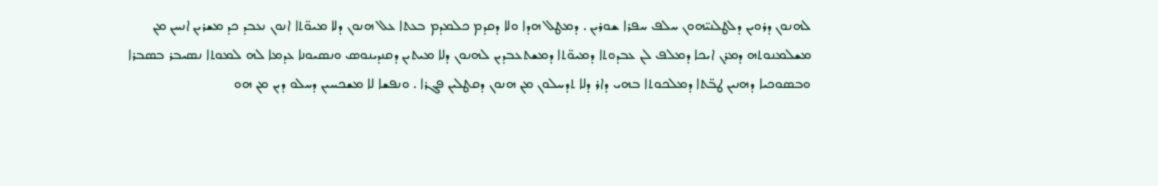ܠܗܢܘܢ ܕܪܘܝܢ ܕܠܛܠܢܝ̈ܗܘܢ ܚܠܦ ܚܦܪܐ ܫܘܪܝܢ . ܕܡܛܠ ܗܕܐ ܘܠܐ ܕܩܕܡ ܟܠܡܕܡ ܒܥܬܐ ܥܠ ܗܢܘܢ ܕܠܐ ܡܝܘ̈ܬܐ ܐܢܘܢ ܢܥܒܕ ܟܕ ܡܫܪܝܢ ܐܢܚܢ ܡܢ ܡܫܠܡܢܘܬܗ ܕܡܪܢ ܐܝܟܐ ܕܡܠܦ ܠܢ ܥܒܕܘܬܐ ܕܡܝܘ̈ܬܐ ܕܡܫܬܥܒܕܝܢ ܠܗܢܘܢ ܕܠܐ ܡܝܬܝܢ ܕܩܢܕܝܢܘܣ ܘܢܣܝܘܢܐ ܥܕܡܐ ܠܗ ܠܡܘܬܐ ܢܣܝܒܪ ܒܣܒܪܐ ܘܒܣܘܟܝܐ ܕܗܢܝܢ ܛܒ̈ܬܐ ܕܡܠܟܘܬܐ ܒܗܝ ܕܐܪ ܕܠܐ ܬܕܚܠܘܢ ܡܢ ܗܢܘܢ ܕܩܛܠܝܢ ܦܓܪܐ . ܘܢܦܫܐ ܠܐ ܡܫܟܚܝܢ ܕܚܠܘ ܕܝܢ ܡܢ ܗܘ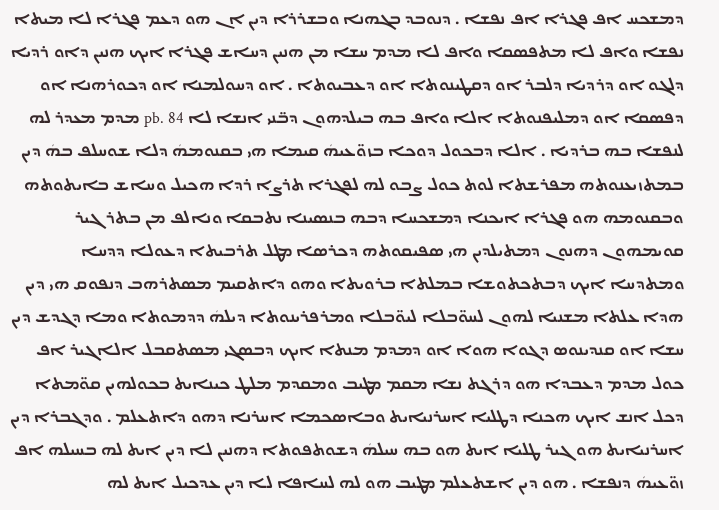ܕܡܫܟܚ ܐܦ ܦܓܪܐ ܐܦ ܢܦܫܐ . ܕܢܘܒܕ ܒܓܗܢܐ ܘܒܫܪܪܐ ܕܝܢ ܐܢ ܗܘ ܕܥܡ ܦܓܪܐ ܠܐ ܡܝܬܐ ܢܦܫܐ ܘܐܦ ܠܐ ܡܬܦܣܩܐ ܘܐܦ ܠܐ ܡܕܡ ܚܫܐ ܡܢ ܗܢܝܢ ܕܚܐܫ ܦܓܪܐ ܐܝܟ ܗܢܝܢ ܕܐܘ ܪܕܝܐ ܕܠܓܘ ܐܘ ܕܪܕܝܐ ܕܠܒܪ ܐܘ ܕܩܛܝܢܘܬܐ ܐܘ ܕܥܒܝܘܬܐ . ܐܘ ܕܚܘܠܡܢܐ ܐܘ ܕܟܘܪܗܢܐ ܐܘ ܕܦܣܩܐ ܐܘ ܕܡܠܝܦܢܘܬܐ ܐܠܐ ܘܐܦ ܒܗ ܒܝܠܕܗܘܢ ܕܒ̈ܢܝ ܐܢܫܐ ܠܐ pb. 84 ܡܕܡ ܡܥܕܪ ܠܗ ܠܢܦܫܐ ܒܗ ܒܪܕܝܐ . ܐܠܐ ܕܒܟܘܠ ܕܘܟܐ ܒܙܘ̈ܥܝܗܿ ܩܝܡܐ ܗܝ ܒܩܢܘܡܗܿ ܕܠܐ ܫܘܚܠܦ ܒܗܿ ܕܝܢ ܒܡܬܙܝܥܢܘܬܗ ܡܦܪܫܬܐ ܠܘܬ ܟܘܠ ܨܒܘ ܠܗ ܠܦܓܪܐ ܬܪܨܐ ܪܕܐ ܗܟܝܠ ܘܚܐܫ ܒܐܝܬܘܬܗ ܘܒܩܢܘܡܗ ܗܘ ܦܓܪܐ ܐܝܟܢܐ ܕܡܫܟܚܐ ܕܒܗ ܒܢܣܝܢܐ ܢܬܒܩܐ ܘܢܐܠܦ ܡܢ ܒܬܪ ܓܝܪ ܩܘܝܡܗܘܢ ܕܗܢܘܢ ܕܡܬܝܠܕܝܢ ܗܝ ܣܦܝܩܘܬܗ ܕܟܪܣܐ ܡܛܠ ܬܪܒܝܬܐ ܕܥܘܠܐ ܕܕܚܐ ܘܡܬܕܚܐ ܐܝܟ ܕܒܬܟܬܘܫܐ ܒܡܠܬܐ ܒܪܘܝܬܐ ܘܗܘ ܕܐܬܩܝܡ ܡܣܬܪܗܒ ܕܢܦܘܩ ܗܝ ܕܝܢ ܗܕܐ ܥܠܬܐ ܡܫܢܝܐ ܠܗܘܢ ܠܚܘ̈ܒܠܐ ܠܝܘ̈ܒܠܐ ܘܡܪܦܪܝܢܘܬܐ ܕܝܠܗܿ ܕܕܡܘܬܐ ܘܡܐ ܕܓܕܫ ܕܝܢ ܚܫܐ ܐܘ ܩܢܕܝܢܘܣ ܕܓܘܐ ܗܘܐ ܐܘ ܕܡܕܡ ܡܢܬܐ ܐܝܟ ܕܒܣܓܝ ܡܣܬܩܒܠ ܐܠܐܓܝܪ ܐܦ ܟܘܠ ܡܕܡ ܕܥܒܕܐ ܗܘ ܕܪܓܬ ܢܫܐ ܡܩܡ ܡܛܝܒ ܘܡܩܕܡ ܡܠܛ ܟܝܢܐܝܬ ܒܟܘܠܗܝܢ ܩܘ̈ܡܬܐ ܕܟܠ ܐܢܫ ܐܝܟ ܗܟܢܐ ܕܛܠܝܐ ܐܚܪܢܝܐܝܬ ܘܒܐܣܟܡܐ ܐܚܪܢܐ ܕܗܘ ܕܐܬܥܠܡ . ܘܕܓܒܪܐ ܕܝܢ ܐܚܪܢܝܐܝܬ ܗܘ ܓܝܪ ܛܠܝܐ ܐܝܬ ܗܘ ܒܗ ܚܝܠܗܿ ܕܫܘܬܦܘܬܐ ܕܗܢܝܢ ܠܐ ܕܝܢ ܐܝܬ ܠܗ ܒܚܝܠܗ ܐܦ ܙܘ̈ܥܝܗܿ ܕܢܦܫܐ . ܗܘ ܕܝܢ ܐܫܬܥܠܡ ܡܛܝܒ ܗܘ ܠܗ ܠܚܐܦܐ ܠܐ ܕܝܢ ܥܕܟܝܠ ܐܝܬ ܠܗ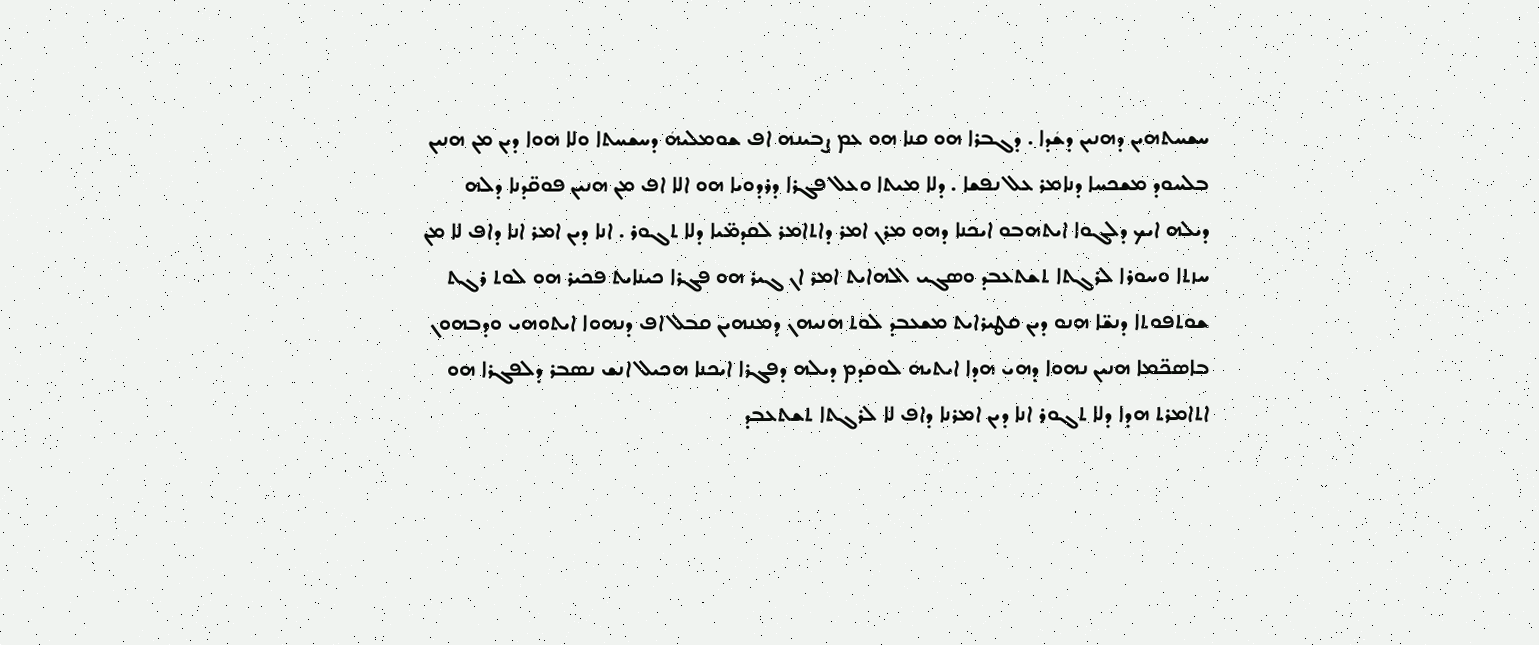ܚܫܚܬܗܝܢ ܕܗܢܝܢ ܕܫܿܕܐ . ܕܓܒܪܐ ܗܘ ܩܢܐ ܗܘ ܥܡ ܨܒܝܢܗ ܐܦ ܫܘܡܠܝܗܿ ܕܚܫܚܬܐ ܘܠܐ ܗܘܐ ܕܝܢ ܡܢ ܗܢܝܢ ܒܠܚܘܕ ܡܫܟܚܐ ܕܢܐܡܪ ܥܠ ܢܦܫܐ . ܕܠܐ ܡܝܬܐ ܘܥܠ ܦܓܪܐ ܕܪܕܘܝܐ ܗܘ ܐܠܐ ܐܦ ܡܢ ܗܢܝܢ ܦܘܩ̈ܕܢܐ ܕܠܗ ܕܝܠܗ ܐܝܟ ܕܠܓܘܐ ܐܝܬܗܒܘ ܐܝܟܢܐ ܕܗܘ ܡܪܢ ܐܡܪ ܕܐܬܐܡܪ ܠܩܕܡ̈ܝܐ ܕܠܐ ܬܓܘܪ . ܐܢܐ ܕܝܢ ܐܡܪ ܐܢܐ ܕܐܦ ܠܐ ܡܢ ܚܙܬܐ ܘܚܘܪܐ ܠܪܓܬܐ ܬܫܬܥܒܕ ܘܣܓܝ ܐܠܗܐܝܬ ܐܡܪ ܐܢ ܓܝܪ ܗܘ ܦܓܪܐ ܟܝܢܐܝܬ ܦܟܝܪ ܗܘ ܠܘܬ ܪܓܬ ܫܘܬܦܘܬܐ ܕܢܫ̈ܐ ܗܢܘ ܕܝܢ ܩܛܝܪܐܝܬ ܡܫܥܒܕ ܠܘܬ ܗܢܝܗܢ ܕܡܢܗܝܢ ܩܒܠ ܐܦ ܕܢܗܘܐ ܐܝܬܘܗܝ ܘܕܒܗܘܢ ܒܐܣܟ̈ܡܐ ܗܢܝܢ ܢܗܘܐ ܕܗܝ ܗܕܐ ܐܝܬܝܗܿ ܠܘܩܕܡ ܕܝܠܗ ܕܦܓܪܐ ܐܝܟܢܐ ܗܟܝܠ ܐܢܫ ܢܣܒܪ ܕܠܦܓܪܐ ܗܘ ܐܬܐܡܪܬ ܗܕܐ ܕܠܐ ܬܓܘܪ ܐܢܐ ܕܝܢ ܐܡܪܢܐ ܕܐܦ ܠܐ ܠܪܓܬܐ ܬܫܬܥܒܕ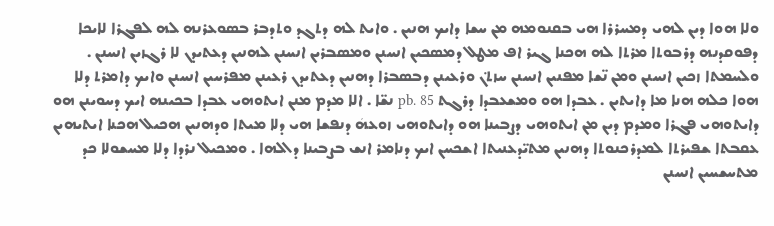ܘܠܐ ܗܘܐ ܕܝܢ ܠܗܝ ܕܡܚܪܪܐ ܗܝ ܒܩܢܘܡܗ ܡܢ ܚܫܐ ܕܐܝܟ ܗܢܝܢ . ܘܐܝܬ ܠܗ ܕܬܓܕ ܘܬܕܒܪ ܒܣܘܥܪܢܗ ܠܗ ܠܦܓܪܐ ܠܐܝܟܐ ܕܦܘܩܕܢܗ ܕܪܒܘܬܐ ܡܪܬܐ ܠܗ ܗܟܢܐ ܓܝܪ ܐܦ ܡܛܠ ܕܡܣܟܝܢ ܐܢܚܢܢ ܘܡܣܒܪܝܢ ܐܢܚܢܢ ܠܗܢܝܢ ܕܥܬܝܕܢ ܠܐ ܪܓܙܝܢ ܐܢܚܢܢ . ܘܠܚܡܬܐ ܙܟܝܢ ܐܢܚܢܢ ܘܡܢ ܢ̈ܫܐ ܡܦܢܝܢ ܐܢܚܢܢ ܚܙܬ݀ܢ ܘܪܥܝܢܢ ܕܒܣܒܪܐ ܕܗܢܝܢ ܕܥܬܝܕܢ ܪܥܝܢܢ ܡܦܪܚܝܢ ܐܢܚܢܢ ܘܐܝܟ ܕܐܡܪܬ ܕܠܐ ܗܘܐ ܟܠܗ ܗܢܐ ܡܐ ܕܐܝܬܝܢ . ܥܒܕܐ ܗܘ ܘܡܫܥܒܕܐ ܕܪܓܬ pb. 85 ܢܫ̈ܐ . ܐܠܐ ܡܕܡ ܡܢܢ ܐܝܬܘܗܝ ܥܒܕܐ ܒܟܝܢܗ ܐܝܟ ܕܚܘܝܢܢ ܗܘ ܕܐܝܬܘܗܝ ܦܓܪܐ ܘܡܕܡ ܕܝܢ ܡܢ ܐܝܬܘܗܝ ܕܨܒܝܢܐ ܗܘ ܕܐܝܬܘܗܝ ܙܘܥܗܿ ܕܢܦܫܐ ܗܝ ܕܠܐ ܡܝܬܐ ܘܕܗܢܝܢ ܗܟܝܠ ܗܟܢܐ ܐܝܬܝܗܝܢ ܥܩܒܬܐ ܫܦܝܪܬܐ ܠܡܕܪܟܢܘܬܐ ܕܗܢܝܢ ܡܬܝ̈ܕܥܢܝܬܐ ܐܫܟܚܢ ܐܝܟ ܕܢܐܡܪ ܐܢܫ ܒܨܒܝܢܐ ܕܐܠܗܐ . ܘܡܟܝܠ ܢܪܕܐ ܕܠܐ ܡܚܫܘܠܐ ܟܕ ܡܬܚܫܚܝܢ ܐܢܚܢܢ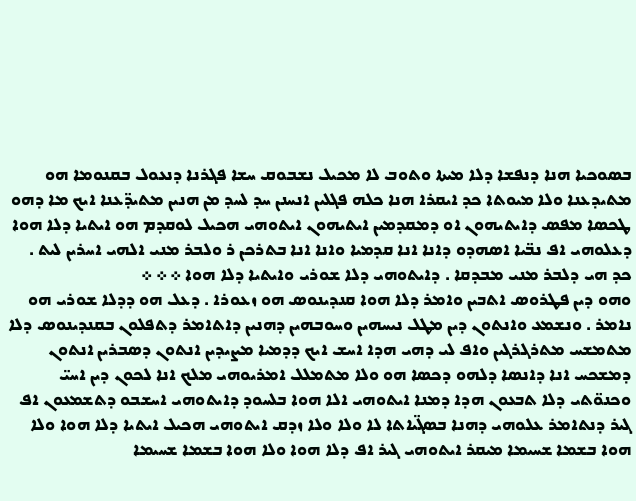ܒܣܘܟܝܐ ܗܢܐ ܕܢܦܫܐ ܕܠܐ ܡܝܬܐ ܘܬܘܒ ܠܐ ܡܟܝܠ ܢܫܒܘܩ ܚܫܐ ܦܓܪܢܐ ܕܢܥܘܠ ܒܩܢܘܡܐ ܗܘ ܡܬܝܕܥܢܐ ܘܠܐ ܡܝܘܬܐ ܟܕ ܐܝܩܪܐ ܗܢܐ ܟܠܗ ܦܓܠܝܢ ܐܢܚܢܢ ܚܕ ܠܚܕ ܡܢ ܗܢܝܢ ܡܬܝܕ̈ܥܢܐ ܐܝܟ ܡܐ ܕܗܘ ܛܟܣܐ ܡܦܣ ܕܐܝܬܝܗܘܢ ܐܘ ܕܡܩܕܡܝܢ ܐܝܬܝܗܘܢ ܐܝܬܘܗܝ ܗܟܝܠ ܠܘܩܕܡ ܗܘ ܐܝܬܝܐ ܕܠܐ ܗܘܐ ܕܥܠܘܗܝ ܐܦ ܢܒ̈ܝܐ ܐܣܗܕܘ ܕܐܢܐ ܐܢܐ ܩܕܡܝܐ ܘܐܢܐ ܐܢܐ ܒܬܪܟܢ ܪ ܘܠܒܪ ܡܢܝ ܐܠܗܝ ܐܚܪܝܢ ܠܝܬ . ܟܕ ܗܝ ܕܠܒܪ ܡܢܝ ܡܒܕܩܐ . ܕܐܝܬܘܗܝ ܕܠܐ ܫܘܪܝ ܘܐܝܬܝܐ ܕܠܐ ܗܘܐ ܀ ܀ ܀
ܘܗܘ ܕܝܢ ܦܛܪܘܣ ܐܬܒܝܢ ܘܐܡܪ ܕܠܐ ܗܘܐ ܩܢܕܝܢܘܣ ܗܘ ܙܥܘܪܐ . ܕܥܠ ܗܘ ܕܕܠܐ ܫܘܪܝ ܗܘ ܢܐܡܪ . ܘܢܫܡܥ ܘܐܢܬܘܢ ܕܝܢ ܡܛܠ ܢܝܚܗܝܢ ܘܚܘܒܗܝܢ ܕܗܢܝܢ ܕܐܬܐܡܪ ܕܬܦܠܘܢ ܒܩܢܕܝܢܘܣ ܕܠܐ ܡܬܡܫܚ ܡܬܪܓܪܓܝܢ ܘܐܦ ܠܝ ܕܗܝ ܗܕܐ ܐܚܫ ܐܝܟ ܕܕܡܝܐ ܡܨܝܕܝܢ ܐܢܬܘܢ ܕܣܒܪܝܢ ܐܢܬܘܢ ܕܡܫܟܚ ܐܢܐ ܕܐܢܣܐ ܕܠܗܘ ܕܟܣܐ ܗܘ ܘܠܐ ܡܬܡܠܠ ܐܡܪܝܘܗܝ ܡܠܟ ܐܢܐ ܠܟܘܢ ܕܝܢ ܐܚܝ̈ ܘܟܢܘ̈ܬܝ ܕܠܐ ܬܒܥܘܢ ܗܕܐ ܕܡܢܐ ܐܝܬܘܗܝ ܐܠܐ ܗܘܐ ܒܠܚܘܕ ܕܐܝܬܘܗܝ ܐܚܫܒܘ ܕܬܫܡܥܘܢ ܐܦ ܓܝܪ ܕܢܬܐܡܪ ܥܠܘܗܝ ܕܗܢܐ ܒܣܓ̈ܝܐܬܐ ܠܐ ܘܠܐ ܘܠܐ ܙܕܩ ܐܝܬܘܗܝ ܗܟܝܠ ܐܝܬܝܐ ܕܠܐ ܗܘܐ ܘܠܐ ܗܘܐ ܒܫܡܐ ܫܚܝܡܐ ܡܝܩܪ ܐܝܬܘܗܝ ܓܝܪ ܐܦ ܕܠܐ ܗܘܐ ܘܠܐ ܗܘܐ ܒܫܡܐ ܫܚܝܡܐ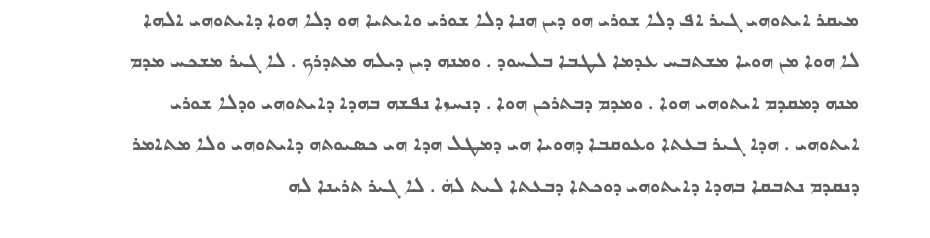ܡܝܩܪ ܐܝܬܘܗܝ ܓܝܪ ܐܦ ܕܠܐ ܫܘܪܝ ܗܘ ܕܝܢ ܗܢܐ ܕܠܐ ܫܘܪܝ ܘܐܝܬܝܐ ܗܘ ܕܠܐ ܗܘܐ ܕܐܝܬܘܗܝ ܐܠܗܐ ܠܐ ܗܘܐ ܡܢ ܗܘܝܐ ܡܫܬܒܚ ܥܕܡܐ ܠܛܒܐ ܒܠܚܘܕ . ܘܡܢܗ ܕܝܢ ܕܝܠܗ ܡܬܕܪܟ . ܠܐ ܓܝܪ ܡܫܟܚ ܡܕܡ ܡܢܗ ܕܡܩܕܡ ܐܝܬܘܗܝ ܗܘܐ . ܘܡܕܡ ܕܒܬܪܟܢ ܗܘܐ . ܕܢܚܙܐ ܢܦܫܗ ܒܗܕܐ ܕܐܝܬܘܗܝ ܘܕܠܐ ܫܘܪܝ ܐܝܬܘܗܝ . ܗܕܐ ܓܝܪ ܒܥܬܐ ܘܥܘܩܒܐ ܕܗܘܝܐ ܗܝ ܕܡܛܠ ܗܕܐ ܗܝ ܟܣܝܘܬܗ ܕܐܝܬܘܗܝ ܘܠܐ ܡܬܐܡܪ ܕܢܩܕܡ ܢܬܒܩܐ ܒܗܕܐ ܕܐܝܬܘܗܝ ܕܘܟܬܐ ܕܒܥܬܐ ܠܝܬ ܠܗܿ . ܠܐ ܓܝܪ ܬܪܝܢܐ ܠܗ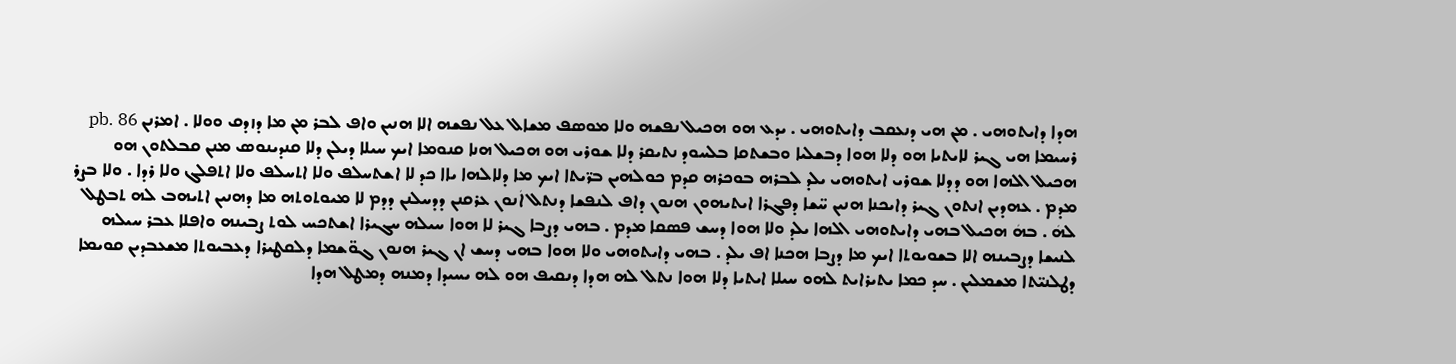ܗܕܐ ܕܐܝܬܘܗܝ . ܡܢ ܗܝ ܕܢܥܩܒ ܕܐܝܬܘܗܝ . ܝܕܥ ܗܘ ܗܟܝܠ ܢܦܫܗ ܘܠܐ ܡܘܣܦ ܡܫܐܠ ܥܠ ܢܦܫܗ ܐܠܐ ܗܢܝܢ ܘܐܦ ܠܒܪ ܡܢ ܡܐ ܕܙܕܩ ܘܘܠܐ . ܐܡܪܢܢ pb. 86 ܪܚܝܡܐ ܗܝ ܓܝܪ ܠܐܝܬܝܐ ܗܘ ܕܠܐ ܗܘܐ ܕܒܫܠܝܐ ܘܒܫܬܩܐ ܒܠܚܘܕ ܢܬܝܩܪ ܕܠܐ ܫܘܪܝ ܗܘ ܗܟܝܠ ܗܢܐ ܩܢܘܡܐ ܐܝܟ ܚܝܠܐ ܕܝܠܢ ܕܠܐ ܩܢܕܝܢܘܣ ܡܢܢ ܩܒܠܬܘܢ ܗܘ ܗܟܝܠ ܐܠܗܐ ܗܘ ܕܕܠܐ ܫܘܪܝ ܐܝܬܘܗܝ ܝܠܕ ܠܒܪܗ ܒܘܟܪܗ ܩܕܡ ܟܘܠܗܝܢ ܒܪ̈ܝܬܐ ܐܝܟ ܡܐ ܕܠܐܠܗܐ ܝܐܐ ܟܕ ܠܐ ܐܫܬܚܠܦ ܘܠܐ ܐܬܚܠܦ ܘܠܐ ܐܬܦܠܓ ܘܠܐ ܪܕܐ . ܘܠܐ ܒܨܪ ܡܕܡ . ܥܗܕܝܢ ܐܢܬܘܢ ܓܝܪ ܕܐܝܟܢܐ ܗܢܝܢ ܚ̈ܫܐ ܕܦܓܪܐ ܐܝܬܝܗܘܢ ܗܢܘܢ ܕܐܦ ܠܢܦܫܐ ܕܢܬܠ ܐܿܢܘܢ ܥܪܩܢܢ ܕܕܚܠܢܢ ܕܕܡ ܠܐ ܡܝܘܬܘܬܗ ܡܐ ܕܗܢܝܢ ܐܬܝܗܒ ܠܗ ܬܒܛܠ ܠܗܿ . ܒܗܿ ܗܟܝܠ ܒܗܝ ܕܐܝܬܘܗܝ ܐܠܗܐ ܝܠܕ ܘܠܐ ܗܘܐ ܕܚܫ ܦܣܩܐ ܡܕܡ . ܒܗܝ ܕܨܒܐ ܓܝܪ ܠܐ ܗܘܐ ܚܝܠܗ ܚܓܝܪܐ ܐܫܬܟܚ ܠܘܬ ܨܒܝܢܗ ܘܐܦܠܐ ܥܒܪ ܚܝܠܗ ܠܢܝܫܐ ܕܨܒܝܢܗ ܐܠܐ ܒܫܘܝܘܬܐ ܐܝܟ ܡܐ ܕܨܒܐ ܗܟܢܐ ܐܦ ܝܠܕ . ܒܗܝ ܕܐܝܬܘܗܝ ܘܠܐ ܗܘܐ ܒܗܝ ܕܚܫ ܐܢ ܓܝܪ ܗܢܘܢ ܓܘ̈ܫܡܐ ܕܠܩܛܝܪܐ ܕܥܒܝܘܬܐ ܡܫܥܒܕܝܢ ܩܘܝܡܐ ܕܛܠܢܝ̈ܬܐ ܡܫܡܠܝܢ . ܚܕ ܟܡܐ ܝܬܝܪܐܝܬ ܠܗܘ ܚܝܠܐ ܐܝܬܝܐ ܕܠܐ ܗܘܐ ܢܬܠ ܠܗ ܗܕܐ ܕܢܩܝܦ ܗܘ ܠܗ ܝܚܝܕܐ ܕܡܢܗ ܕܡܛܠ ܗܕܐ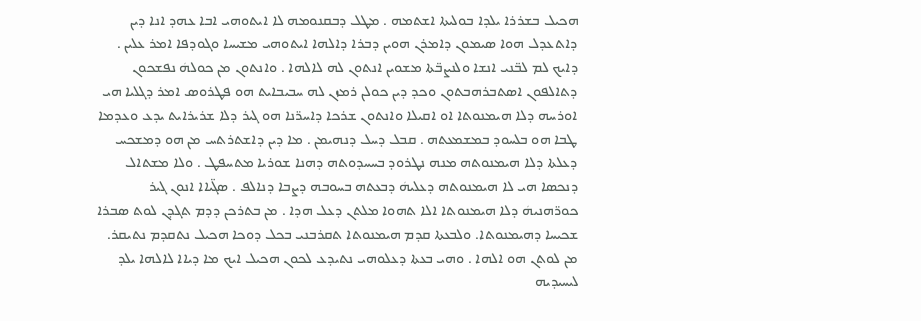ܗܟܝܠ ܒܫܪܪܐ ܝܠܕܐ ܒܘܠܝܬܐ ܐܫܬܡܗ . ܡܛܠ ܕܒܩܢܘܡܗ ܠܐ ܐܝܬܘܗܝ ܐܒܐ ܥܗܕ ܐܢܐ ܕܝܢ ܕܐܬܥܕܠ ܗܘܐ ܣܝܡܘܢ ܕܐܡܪܢ ܗܘܝܢ ܕܒܪܐ ܕܐܠܗܐ ܐܝܬܘܗܝ ܡܫܝܚܐ ܘܓܘܕܦܐ ܐܡܪ ܥܠܝܢ . ܕܐܝܟ ܠܡ ܠܒ̈ܢܝ ܐܢܫܐ ܘܠܢܨܒ̈ܬܐ ܡܫܘܝܢ ܐܢܬܘܢ ܠܗ ܠܐܠܗܐ . ܘܐܢܬܘܢ ܡܢ ܟܘܠܗܿ ܢܦܫܟܘܢ ܕܬܐܠܦܘܢ ܐܣܬܒܪܗܒܬܘܢ ܘܟܕ ܕܝܢ ܟܘܠܢ ܪܡܙܢ ܠܗ ܚܒܝܒܐܝܬ ܗܘ ܦܛܪܘܣ ܐܡܪ ܕܓܠܝܐ ܗܝ ܐܘܪܚܗ ܕܠܐ ܗܝܡܢܘܬܐ ܐܘ ܐܩܝܠܐ ܘܐܢܬܘܢ ܫܪܟܐ ܕܐܚܪ̈ܢܐ ܗܘ ܓܝܪ ܕܠܐ ܫܪܝܪܐܝܬ ܝܕܥ ܘܥܕܡܐ ܛܒܐ ܗܘ ܒܠܚܘܕ ܒܡܫܡܥܬܗ . ܩܒܠ ܕܚܠ ܕܢܗܝܡܢ . ܡܐ ܕܝܢ ܕܐܫܬܪܬܚ ܡܢ ܗܘ ܕܡܫܟܚ ܕܥܠܬܐ ܕܠܐ ܗܝܡܢܘܬܗ ܡܢܗ ܢܛܪܘܕ ܒܚܚܕܘܬܗ ܕܗܢܐ ܫܘܪܝܐ ܡܬܚܦܛ . ܘܠܐ ܡܫܬܐܠ ܕܢܟܣܐ ܗܝ ܠܐ ܗܝܡܢܘܬܗ ܕܥܠܝܗܿ ܕܒܥܬܗ ܒܚܘܒܗ ܕܨܒܐ ܕܢܐܠܦ . ܣܓ̈ܝܐܐ ܐܢܘܢ ܓܝܪ ܟܘܪ̈ܗܢܝܗܿ ܕܠܐ ܗܝܡܢܘܬܐ ܐܠܐ ܬܗܘܐ ܡܠܬܢ ܕܥܠ ܗܕܐ . ܡܢ ܒܬܪܟܢ ܕܕܡ ܬܓܕܢ ܠܘܬ ܣܒܪܐ ܫܟܝܚܐ ܕܗܝܡܢܘܬܐ. ܘܠܒܥܬܐ ܩܕܡ ܗܝܡܢܘܬܐ ܬܩܪܒܢܝ ܒܟܠ ܕܘܟܐ ܗܟܝܠ ܢܬܩܕܡ ܢܬܝܩܪ. ܡܢ ܠܘܬܢ ܗܘ ܐܠܗܐ . ܘܗܝ ܒܥܬܐ ܕܥܠܘܗܝ ܢܬܝܕܥ ܠܟܘܢ ܗܟܝܠ ܐܝܟ ܡܐ ܕܝܐܐ ܠܐܠܗܐ ܝܠܕ ܠܝܚܝܕܝܗ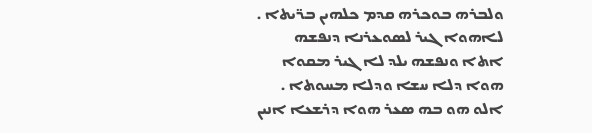ܘܠܒܪܗ ܒܘܟܪܗ ܩܕܡ ܟܠܗܝܢ ܒܪ̈ܝܬܐ . ܠܐܗܘܐ ܓܝܪ ܠܣܘܥܪܢܐ ܕܢܦܫܗ ܐܬܐ ܘܢܦܫܗ ܝܠܕ ܠܐ ܓܝܪ ܡܩܘܐ ܗܘܐ ܕܠܐ ܚܫܐ ܘܕܠܐ ܡܚܘܬܐ . ܐܠܘ ܗܘ ܒܗ ܣܥܪ ܗܘܐ ܕܪܫܥܐ ܐܢܝܢ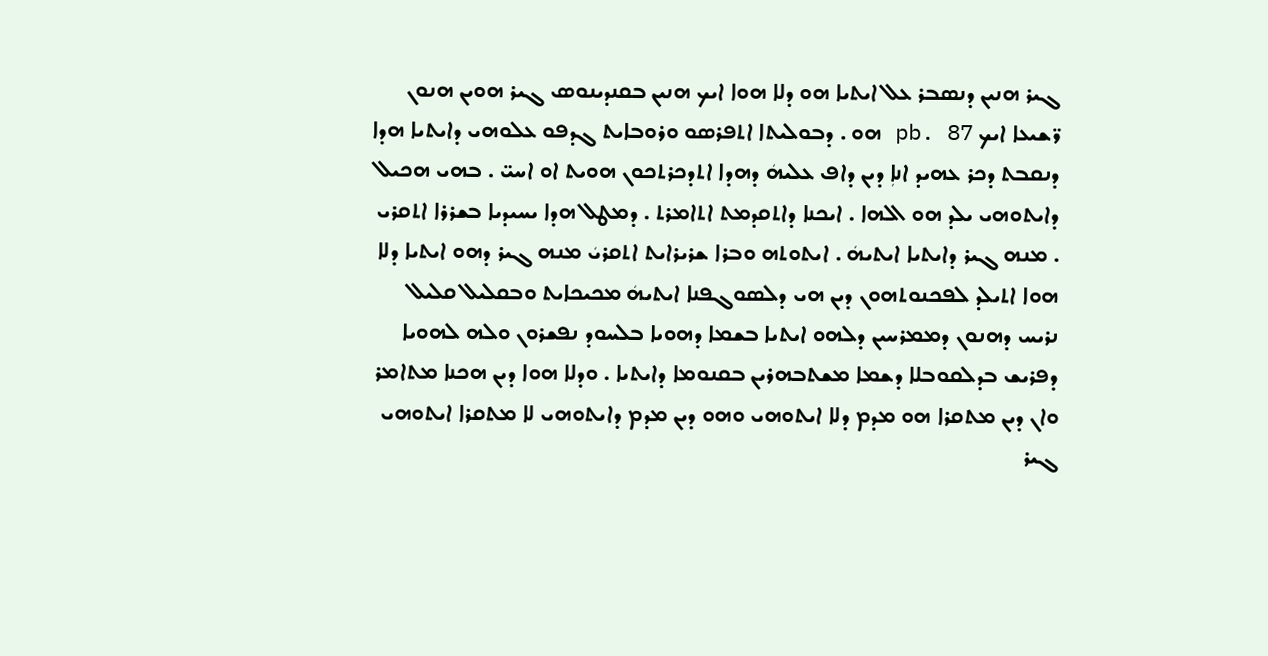ܓܝܪ ܗܢܝܢ ܕܢܣܒܪ ܥܠ ܐܝܬܝܐ ܗܘ ܕܠܐ ܗܘܐ ܐܝܟ ܗܢܝܢ ܒܩܢܕܝܢܘܣ ܓܝܪ ܗܘܝܢ ܗܢܘܢ ܪ̈ܫܝܥܐ ܐܝܟ pb. 87 ܗܘ . ܕܒܘܠܝܬܐ ܐܬܦܪܣܘ ܘܪܘܒܐܝܬ ܓܕܦܘ ܥܠܘܗܝ ܕܐܝܬܝܐ ܗܕܐ ܕܢܩܒܬ ܕܟܪ ܥܗܝܕ ܐܢܐܼ ܕܝܢ ܕܐܦ ܥܠܝܗܿ ܕܗܕܐ ܐܬܕܟܪܬܟܘܢ ܗܘܝܬ ܐܘ ܐܚܝ̈ . ܒܗܝ ܗܟܝܠ ܕܐܝܬܘܗܝ ܝܠܕ ܗܘ ܐܠܗܐ . ܐܝܟܢܐ ܕܐܬܩܕܡܬ ܐܬܐܡܪܬ . ܕܡܛܠ ܗܕܐ ܝܚܝܕܝܐ ܒܫܪܪܐ ܐܬܩܪܝ . ܡܢܗ ܓܝܪ ܕܐܝܬܝܐ ܐܝܬܝܗܿ . ܐܝܬܘܬܗ ܘܒܪܐ ܫܪܝܪܐܝܬ ܐܬܩܪܝܿ ܡܢܗ ܓܝܪ ܕܗܘ ܐܝܬܝܐ ܕܠܐ ܗܘܐ ܐܬܝܠܕ ܠܦܟܢܘܬܗܘܢ ܕܝܢ ܗܝ ܕܠܣܘܓܦܢܐ ܐܝܬܝܗܿ ܡܟܝܟܐܝܬ ܘܒܩܠܝܠ ܩܠܝܠ ܢܪܝܚ ܕܗܢܘܢ ܕܡܡܪܚܝܢ ܕܠܗܘ ܐܝܬܝܐ ܒܫܡܐ ܕܗܘܝܐ ܒܠܚܘܕ ܢܦܫܪܘܢ ܘܠܗ ܠܗܘܝܐ ܕܦܪܝܫ ܒܕܠܩܘܒܠܐ ܕܫܡܐ ܡܫܬܒܗܪܝܢ ܒܩܢܘܡܐ ܕܐܝܬܝܐ . ܘܕܠܐ ܗܘܐ ܕܝܢ ܗܟܢܐ ܡܬܐܡܪ ܘܐܢ ܕܝܢ ܡܬܩܪܐ ܗܘ ܡܕܡ ܕܠܐ ܐܝܬܘܗܝ ܘܗܘ ܕܝܢ ܡܕܡ ܕܐܝܬܘܗܝ ܠܐ ܡܬܩܪܐ ܐܝܬܘܗܝ ܓܝܪ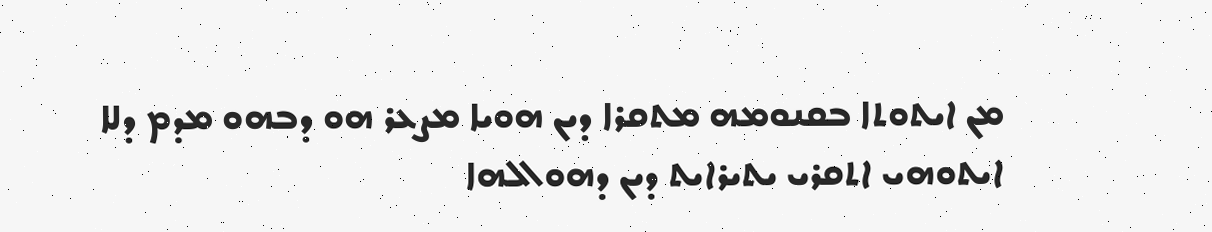ܡܢ ܐܝܬܘܬܐ ܒܩܢܘܡܗ ܡܬܩܪܐ ܕܝܢ ܗܘܝܐ ܡܨܥܪ ܗܘ ܕܒܗܘ ܡܕܡ ܕܠܐ ܐܝܬܘܗܝ ܐܬܩܪܝ ܝܬܝܪܐܝܬ ܕܝܢ ܕܗܘܐܠܗܐ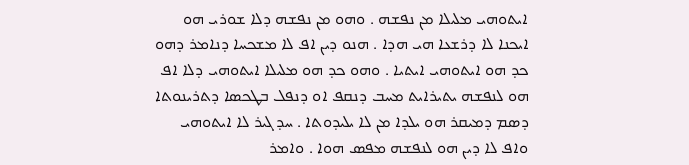ܐܝܬܘܗܝ ܡܠܝܠܐ ܡܢ ܢܦܫܗ . ܘܗܘ ܡܢ ܢܦܫܗ ܕܠܐ ܫܘܪܝ ܗܘ ܐܝܟܢܐ ܠܐ ܕܪܫܥܐ ܗܝ ܗܕܐ . ܗܢܘ ܕܝܢ ܐܦ ܠܐ ܡܫܟܚܐ ܕܢܐܡܪ ܕܗܘ ܟܕ ܗܘ ܐܝܬܘܗܝ ܐܝܬܝܐ . ܘܗܘ ܟܕ ܗܘ ܡܠܝܠܐ ܐܝܬܘܗܝ ܕܠܐ ܐܦ ܗܘ ܠܢܦܫܗ ܝܬܝܪܐܝܬ ܡܚܒ ܕܢܩܦ ܐܘ ܕܢܦܠ ܒܛܟܣܐ ܕܬܪܝܢܘܬܐ ܕܣܡ ܕܡܝܩܪ ܗܘ ܝܠܕܐ ܡܢ ܠܐ ܝܠܝܕܘܬܐ . ܚܕ ܓܝܪ ܠܐ ܐܝܬܘܗܝ ܘܐܦ ܠܐ ܕܝܢ ܗܘ ܠܢܦܫܗ ܡܦܣ ܗܘܐ . ܘܐܡܪ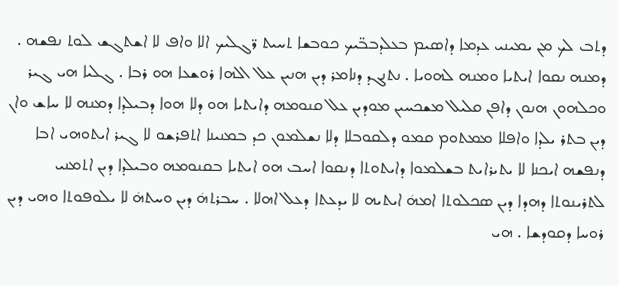ܕܬܒ ܠܟ ܡܢ ܝܡܝܢܝ ܥܕܡܐ ܕܐܣܝܡ ܒܥܠܕܒܒ̈ܝܟ ܟܘܒܫܐ ܬܚܝܬ ܪ̈ܓܠܝܟ ܐܠܐ ܘܐܦ ܠܐ ܐܫܬܓܫ ܠܘܬ ܢܦܫܗ . ܕܡܢܗ ܢܩܘܐ ܐܝܬܝܐ ܘܡܢܗ ܠܗܘܝܐ . ܢܬܢܓܕ ܕܢܐܡܪ ܕܝܢ ܗܢܝܢ ܥܠ ܐܠܗܐ ܪܘܫܥܐ ܗܘ ܪܒܐ . ܓܠܝܐ ܗܝ ܓܝܪ ܘܟܠܗܘܢ ܗܢܘܢ ܕܐܦܢ ܩܠܝܠ ܡܫܟܚܝܢ ܡܘܕܝܢ ܥܠ ܩܢܘܡܗ ܕܐܝܬܝܐ ܗܘ ܕܠܐ ܗܘܐ ܕܒܝܠܕܐ ܕܡܢܗ ܠܐ ܚܐܫ ܘܐܢ ܕܝܢ ܒܬܪ ܝܠܕܐ ܘܐܦܠܐ ܡܡܬܘܡ ܩܡܘ ܕܠܩܘܒܠܐ ܕܠܐ ܢܫܠܡܘܢ ܟܕ ܒܡܢܝܢܐ ܐܬܦܪܫܘ ܠܐ ܓܝܪ ܐܝܬܘܗܝ ܐܒܐ ܕܢܦܫܗ ܐܝܟܢܐ ܠܐ ܝܬܝܪܐܝܬ ܒܫܠܡܘܐ ܕܐܝܬܘܬܐ ܕܢܩܘܐ ܐܚܒ ܗܘ ܐܝܬܝܐ ܒܩܢܘܡܗ ܘܒܝܠܕܐ ܕܝܢ ܐܬܡܢܝ ܠܬܪܝܢܘܬܐ ܕܗܕܐ ܕܝܢ ܣܟܠܘܬܐ ܐܡܗܿ ܐܝܬܝܗ ܠܐ ܝܕܥܬܐ ܕܥܠ ܐܗܠܐ . ܚܒܪܬܗܿ ܕܝܢ ܘܚܬܗܿ ܠܐ ܝܠܘܦܘܬܐ ܘܗܝ ܕܝܢ ܪܘܚܐ ܕܩܘܕܫܐ . ܗܝ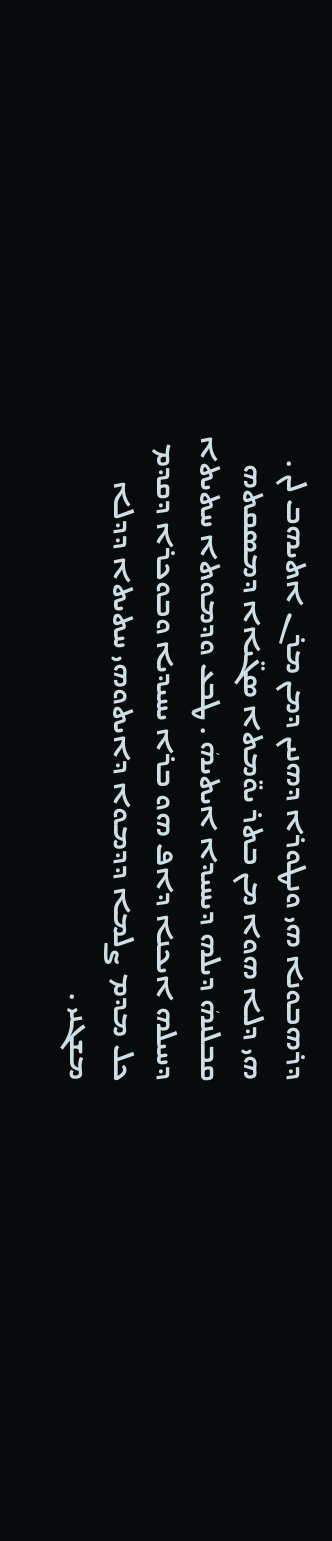ܕܪܗܒܘܢܐ ܗܝ ܘܢܛܘܪܐ ܕܗܢܝܢ ܕܡܢ ܡܪܢ ܐܬܝܗܒ ܠܢ . ܗܝ ܕܠܐ ܗܘܐ ܡܢ ܒܬܪ ܝܘ̈ܡܬܐ ܣܓ̈ܝܐܐ ܕܡܣܩܬܗ ܩܒܠܢܗܿ ܕܝܠܗ ܕܝܚܝܕܐ ܐܝܬܝܗܿ . ܛܒܥ ܘܕܡܘܬܐ ܚܬܝܬܐ ܕܚܝܠܗ ܐܝܟܢܐ ܕܐܦ ܗܘ ܒܪܐ ܝܚܝܕܝܐ ܘܒܘܟܪܐ ܕܩܕܡ ܟܠ ܡܕܡ ܨܠܡܐ ܕܕܡܘܐ ܕܐܝܬܘܗܝ ܚܬܝܬܐ ܕܕܠܐ ܡܫܓܢܝ .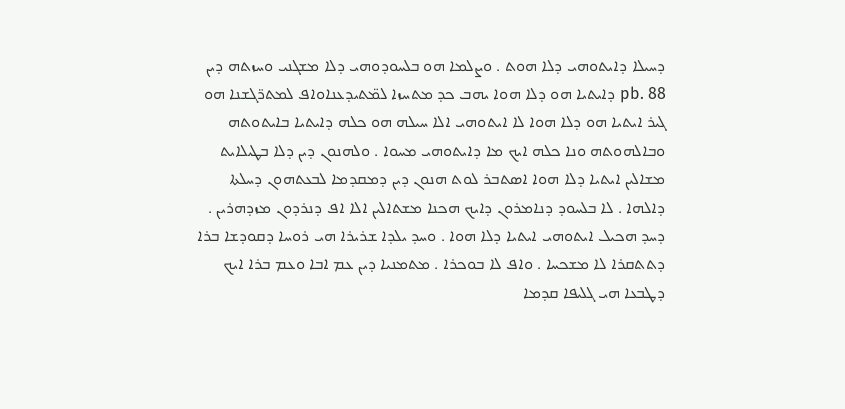ܕܚܝܠܐ ܕܐܝܬܘܗܝ ܕܠܐ ܗܘܬ . ܘܨܠܡܐ ܗܘ ܒܠܚܘܕܘܗܝ ܕܠܐ ܡܫܓܢܝ ܘܚܙܬܗ ܕܝܢ pb. 88 ܕܐܝܬܝܐ ܗܘ ܕܠܐ ܗܘܐ ܝܗܒ ܟܕ ܡܬܚܙܐ ܠܡ̈ܬܝܕܥܢܐܘܐܦ ܠܡܬܪ̈ܓܫܢܐ ܗܘ ܓܝܪ ܐܝܬܝܐ ܗܘ ܕܠܐ ܗܘܐ ܠܐ ܐܝܬܘܗܝ ܐܠܐ ܚܝܠܗ ܗܘ ܟܠܗ ܕܐܝܬܝܐ ܒܐܝܬܘܬܗ ܘܒܐܠܗܘܬܗ ܘܢܐ ܟܠܗ ܐܝܟ ܡܐ ܕܐܝܬܘܗܝ ܡܚܘܐ . ܘܠܗܢܘܢ ܕܝܢ ܕܠܐ ܒܛܝܠܐܝܬ ܡܫܐܠܝܢ ܐܝܬܝܐ ܕܠܐ ܗܘܐ ܐܣܬܒܪ ܠܘܬ ܗܢܘܢ ܕܝܢ ܕܡܩܕܡܐ ܠܒܥܬܗܘܢ ܕܚܠܬܐ ܕܐܠܗܐ . ܠܐ ܒܠܚܘܕ ܕܢܐܡܪܘܢ ܕܐܝܟ ܗܟܢܐ ܡܫܬܐܠܝܢ ܐܠܐ ܐܦ ܕܢܪܕܘܢ ܡܙܕܗܪܝܢ . ܕܚܕ ܗܟܝܠ ܐܝܬܘܗܝ ܐܝܬܝܐ ܕܠܐ ܗܘܐ . ܘܚܕ ܝܠܕܐ ܫܪܝܪܐ ܗܝ ܪܘܚܐ ܕܩܘܕܫܐ ܒܪܐ ܕܬܬܩܪܐ ܠܐ ܡܫܟܚܐ . ܘܐܦ ܠܐ ܒܘܟܪܐ . ܡܬܡܢܝܐ ܕܝܢ ܥܡ ܐܒܐ ܘܥܡ ܒܪܐ ܐܝܟ ܕܛܒܥܐ ܗܝ ܓܠܝܦܐ ܩܕܡܐ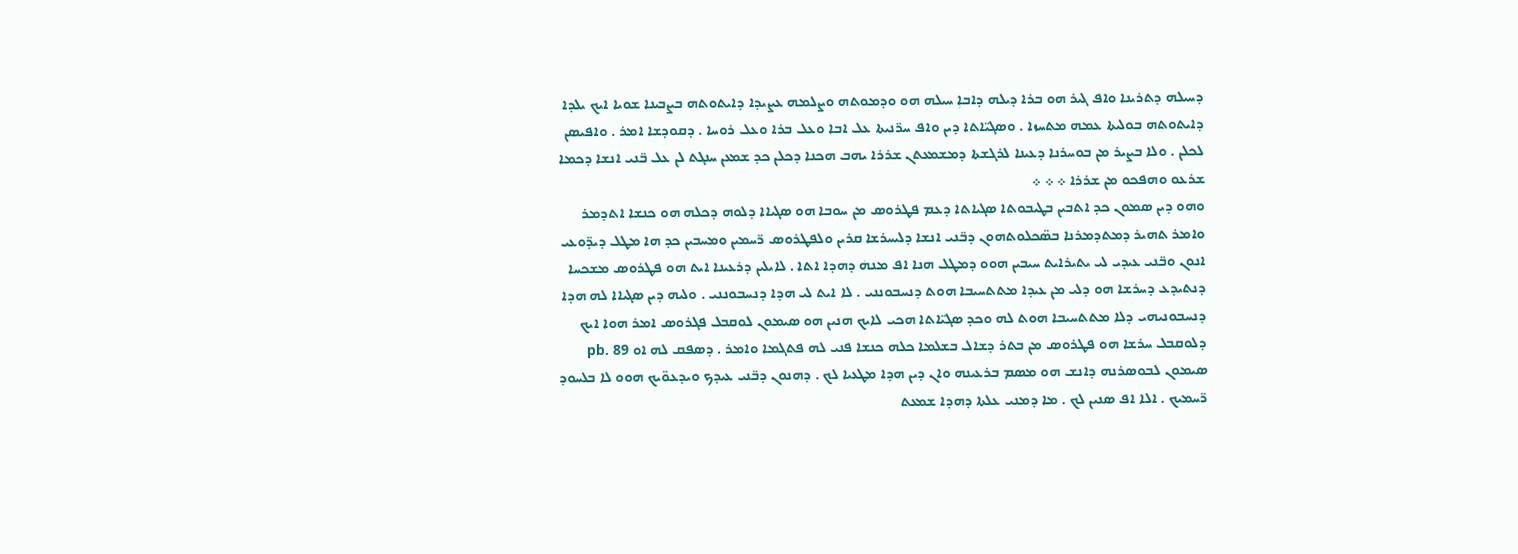ܕܚܝܠܗ ܕܬܪܝܢܐ ܘܐܦ ܓܝܪ ܗܘ ܒܪܐ ܕܝܠܗ ܕܐܒܐܼ ܚܝܠܗ ܗܘ ܘܕܡܘܬܗ ܘܨܠܡܗ ܥܨܝܕܐ ܕܐܝܬܘܬܗ ܒܨܒܝܢܐ ܫܘܝܐ ܐܝܟ ܝܠܕܐ ܕܐܝܬܘܬܗ ܒܘܠܝܬܐ ܥܡܗ ܡܬܚܙܐ . ܘܣܓܝ̈ܐܬܐ ܕܝܢ ܘܐܦ ܚܪ̈ܢܝܬܐ ܥܠ ܐܒܐ ܘܥܠ ܒܪܐ ܘܥܠ ܪܘܚܐ . ܕܩܘܕܫܐ ܐܡܪ . ܘܐܦܝܣܢ ܠܟܠܢ . ܘܠܐ ܒܨܝܪ ܡܢ ܒܘܚܪܢܐ ܕܥܝܢܐ ܠܪܓܫܬܐ ܕܡܫܡܥܬܢ ܫܪܪܐ ܝܗܒ ܗܟܢܐ ܕܟܠܢ ܟܕ ܫܡܥܢ ܚܢܓܬ ܠܢ ܥܠ ܒ̈ܢܝ ܐܢܫܐ ܕܟܡܐ ܫܪܥܘ ܘܗܦܟܘ ܡܢ ܫܪܪܐ ܀ ܀ ܀
ܘܗܘ ܕܝܢ ܣܡܘܢ ܟܕ ܐܬܒܝܢ ܒܛܝܒܘܬܐ ܣܓܝܐܬܐ ܕܥܡ ܦܛܪܘܣ ܡܢ ܚܘܒܐ ܗܘ ܣܓܝܐܐ ܕܠܘܗ ܕܟܠܗ ܗܘ ܟܢܫܐ ܐܬܕܡܪ ܘܐܡܪ ܬܗܝܪ ܕܡܬܕܡܪܢܐ ܒܣ̈ܟܠܘܬܗܘܢ ܕܒ̈ܢܝ ܐܢܫܐ ܕܠܝܚܪܫܐ ܩܪܝܢ ܘܠܦܛܪܘܣ ܪ̈ܚܡܝܢ ܘܡܚܒܝܢ ܟܕ ܗܐ ܡܛܠ ܕܝܕ̈ܘܥܝ ܐܢܘܢ ܘܒ̈ܢܝ ܥܝܕܝ ܠܝ ܝܬܝܪܐܝܬ ܚܝܒܝܢ ܗܘܘ ܕܡܛܠ ܗܢܐ ܐܦ ܡܢܗܿ ܕܗܕܐ ܐܬܐ . ܠܐܝܠܝܢ ܕܪܥܝܢܐ ܐܝܬ ܗܘ ܦܛܪܘܣ ܡܫܟܚܐ ܕܢܬܝܕܥ ܕܚܪܫܐ ܗܘ ܕܠܝ ܡܢ ܥܝܕܐ ܡܬܬܚܝܒܐ ܗܘܬ ܕܢܚܒܘܢܢܝ . ܠܐ ܐܝܬ ܠܝ ܗܕܐ ܕܢܚܒܘܢܢܝ . ܘܠܝܗ ܕܝܢ ܣܓܝܐܐ ܠܗ ܗܕܐ ܕܢܚܒܘܢܝܗܝ ܕܠܐ ܡܬܬܚܝܒܐ ܗܘܬ ܠܗ ܘܟܕ ܣܓܝ̈ܐܬܐ ܗܟܝ ܠܐܝܟ ܗܢܝܢ ܗܘ ܣܝܡܘܢ ܠܘܩܒܠ ܦܓܪܘܣ ܐܡܪ ܗܘܐ ܐܝܟ ܕܠܘܩܒܠ ܚܪܫܐ ܗܘ ܦܛܪܘܣ ܡܢ ܒܬܪ ܕܫܐܠ ܒܫܠܡܐ ܟܠܗ ܟܢܫܐ ܦܢܝ ܠܗ ܦܬܓܡܐ ܘܐܡܪ . ܕܣܦܩ ܠܗ ܐܘ pb. 89 ܣܝܡܘܢ ܠܒܘܣܪܢܗ ܕܐܢܫ ܗܘ ܡܣܡ ܒܪܥܝܢܗ ܘܐܢ ܕܝܢ ܗܕܐ ܡܛܥܝܐ ܠܟ . ܕܗܢܘܢ ܕܒ̈ܢܝ ܥܝܕܟ ܘܝܕܥܘ̈ܝܟ ܗܘܘ ܠܐ ܒܠܚܘܕ ܪ̈ܚܡܝܟ . ܐܠܐ ܐܦ ܣܢܝܢ ܠܟ . ܡܐ ܕܡܢܝ ܥܠܬܐ ܕܗܕܐ ܫܡܥܬ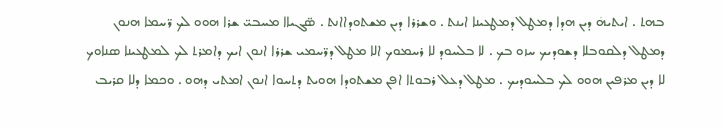ܒܗܬ . ܐܝܬܝܗܿ ܕܝܢ ܗܕܐ ܕܡܛܠ ܕܡܛܥܝܢܐ ܐܝܢܬ . ܘܫܪܪܐ ܕܝܢ ܡܫܬܘܕܐܐܢܬ . ܣ̈ܓܝܐܐ ܡܚܒܝ̈ ܫܪܐ ܗܘܘ ܠܟ ܪ̈ܚܡܐ ܗܢܘܢ ܕܡܛܠ ܕܠܩܘܒܠܐ ܕܫܘܕܝܟ ܚܙܘ ܒܟ . ܠܐ ܒܠܚܘܕ ܠܐ ܪܚܡܘܟ ܐܠܐ ܡܛܠ ܕܪ̈ܚܡܝ ܫܪܪܐ ܐܢܘܢ ܐܝܟ ܕܐܡܪܬ ܠܟ ܠܡܛܥܝܢܐ ܣܢܐܘܟ ܠܐ ܕܝܢ ܡܪܦܝܢ ܗܘܘ ܠܟ ܒܠܚܘܕܝܟ . ܡܛܠ ܕܥܠ ܪܒܘܬܐ ܐܦܢ ܡܫܬܘܕܐ ܗܘܝܬ ܕܬܚܘܐ ܐܢܘܢ ܐܡܬܝ ܕܗܘ . ܘܟܡܐ ܕܠܐ ܩܪܝܒ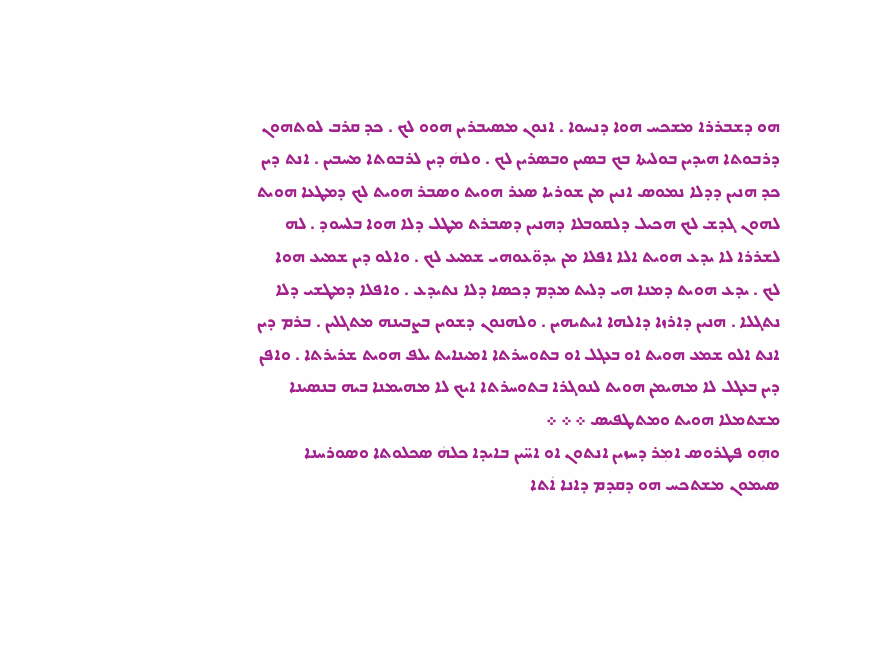ܗܘ ܕܫܒܪܪܐ ܡܫܟܚ ܗܘܐ ܕܢܚܘܐ . ܐܢܘܢ ܡܣܝܒܪܝܢ ܗܘܘ ܠܟ . ܟܕ ܩܪܒ ܠܘܬܗܘܢ ܕܪܒܘܬܐ ܗܝܕܝܢ ܒܘܠܝܬܐ ܒܟ ܒܣܝܢ ܘܒܣܪܝܢ ܠܟ . ܘܠܗܿ ܕܝܢ ܠܪܒܘܬܐ ܡܚܒܝܢ . ܐܢܬ ܕܝܢ ܟܕ ܗܢܝܢ ܕܕܠܐ ܢܡܘܣ ܐܢܝܢ ܡܢ ܫܘܪܝܐ ܣܥܪ ܗܘܝܬ ܘܣܒܪ ܗܘܝܬ ܠܟ ܕܡܛܥܐ ܗܘܝܬ ܠܗܘܢ ܓܕܫ ܠܟ ܗܟܝܠ ܕܠܩܘܒܠܐ ܕܗܢܝܢ ܕܣܒܪܬ ܡܛܠ ܕܠܐ ܗܘܐ ܒܠܚܘܕ . ܠܗ ܠܫܪܪܐ ܠܐ ܝܕܥ ܗܘܝܬ ܐܠܐ ܐܦܠܐ ܡܢ ܝܕܘ̈ܥܘܗܝ ܫܡܝܥ ܠܟ . ܘܐܠܘ ܕܝܢ ܫܡܝܥ ܗܘܐ ܠܟ . ܝܕܥ ܗܘܝܬ ܕܡܢܐ ܗܝ ܕܠܝܬ ܡܕܡ ܕܟܣܐ ܕܠܐ ܢܬܝܕܥ . ܘܐܦܠܐ ܕܡܛܫܝ ܕܠܐ ܢܬܓܠܐ . ܗܢܝܢ ܕܐܪܙܐ ܕܐܠܗܐ ܐܝܬܝܗܝܢ . ܘܠܗܢܘܢ ܕܫܘܝܢ ܒܨܒܝܢܗ ܡܬܓܠܝܢ . ܒܪܡ ܕܝܢ ܐܢܬ ܐܠܘ ܫܡܥ ܗܘܝܬ ܐܘ ܒܥܓܠ ܐܘ ܒܬܘܚܪܬܐ ܐܡܝܢܐܝܬ ܝܠܦ ܗܘܝܬ ܫܪܝܪܬܐ . ܘܐܦܢ ܕܝܢ ܒܥܓܠ ܠܐ ܡܗܝܡܢ ܗܘܝܬ ܠܢܘܓܪܐ ܒܬܘܚܪܬܐ ܐܝܟ ܠܐ ܡܗܝܡܢܐ ܒܝܗ ܒܢܣܝܢܐ ܡܫܬܡܠܐ ܗܘܝܬ ܘܡܬܛܦܝܣ ܀ ܀ ܀
ܘܗܼܘ ܦܛܪܘܣ ܐܡܼܪ ܕܚܙܝܢ ܐܢܬܘܢ ܐܘ ܐܚ̈ܝܢ ܒܐܝܕܐ ܟܠܗܿ ܣܟܠܘܬܐ ܘܣܘܪܚܢܐ ܣܝܡܘܢ ܡܫܬܟܚ ܗܘ ܕܩܕܡ ܕܐܢܐ ܐܿܬܐ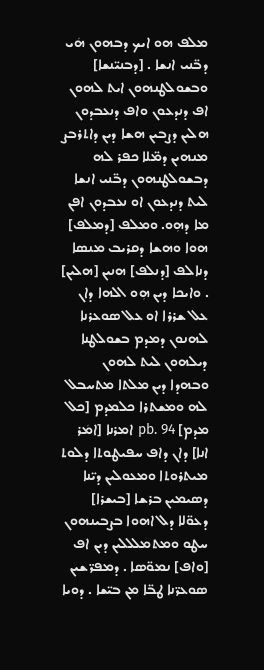ܡܠܦ ܗܘ ܐܝܟ ܕܒܗܘܢ ܗܿܝ ܕܒ̈ܢܝ ܐܢܫܐ . [ܕܒܢܝ̈ܢܫܐ] ܘܒܫܘܠܛܢܗܘܢ ܐܝܬ ܠܗܘܢ ܐܦ ܕܢܕܥܘܢ ܘܐܦ ܕܢܥܒܕܘܢ ܗܠܝܢ ܕܨܒܝܢ ܗܫܐ ܕܝܢ ܕܐܬܪܒܨ ܡܢܗܝܢ ܕܡ̈ܠܐ ܟܦܪ ܠܗ ܕܒܫܘܠܛܢܗܘܢ ܕܒ̈ܢܝ ܐܢܫܐ ܠܝܬ ܕܢܕܥܘܢ ܐܘ ܢܥܒܕܘܢ ܐܦܢ ܡܐ ܕܗܼܘ. ܘܡܠܦ [ܕܡܠܦ] ܗܘܐ ܘܗܫܐ ܕܩܪܝܒ ܡܢܣܐ ܕܢܐܠܦ [ܕܢܠܦ] ܗܢܝܢ [ܗܠܝܢ] . ܘܐܝܟܐ ܕܝܢ ܗܼܘ ܐܠܗܐ ܕܐܢ ܥܠ ܫܪܪܐ ܐܘ ܥܠ ܣܘܥܪܢܐ ܠܗܢܘܢ ܕܡܕܡ ܒܫܘܠܛܢܐ ܕܝܠܗܘܢ ܠܝܬ ܠܗܘܢ ܘܒܗܕܐ ܕܝܢ ܡܠܬܐ ܡܬܚܒܠ ܠܗ ܘܡܫܬܪܐ ܟܠܡܕܡ [ܟܠ ܡܕܡ] pb. 94 ܐܡܪܢܐ [ܐܡܿܪ ܐܢܐ] ܕܐܢ ܕܐܦ ܚܦܝܛܘܬܐ ܕܠܘܬ ܡܝܬܪܘܬܐ ܘܡܥܘܠܝܢ ܕܝ̈ܢܐ ܕܣܝܡܝܢ ܒܪܫܐ [ܒܝܫܪܐ] ܕܥܘ̈ܠܐ ܕܠ ܐܗܘܐ ܒܨܒܝܢܗܘܢ ܚܛܘ ܘܡܬܡܠܠܠܝܢ ܕܝܢ ܐܦ [ܘܐܦ] ܢܡܘ̈ܣܐ . ܕܡܦܪ̈ܫܝܢ ܣܘܥܪ̈ܢܐ ܛܒ̈ܐ ܡܢ ܒܝ̈ܫܐ . ܕܘܝܐ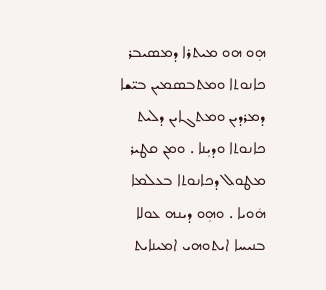ܗܼܘ ܗܘ ܡܝܬܪܐ ܕܡܣܝܒܪ ܟܐܢܘܬܐ ܘܡܬܒܣܡܝܢ ܒܝ̈ܫܐ ܕܡܪܕܝܢ ܘܡܬܓܐܝܢ ܕܠܝܬ ܟܐܢܘܬܐ ܘܕܝܼܢܐ . ܘܡܢ ܩܛܝܪ ܡܛܘܠ ܕܟܐܢܘܬܐ ܒܥܠܡܐ ܗܿܘܝܐ . ܘܗܼܘ ܕܝܢܗ ܥܘܠܐ ܒܢܝܚܐ ܐܝܬܘܗܝ ܐܡܝܢܐܝܬ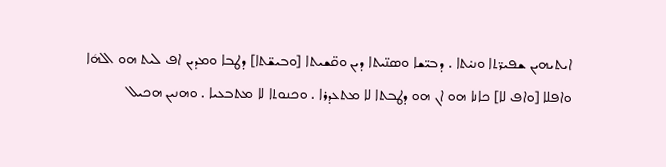ܐܝܬܝܗܝܢ ܫܦܝܪ̈ܬܐ ܘܢܝ̇ܬܐ . ܕܒܝ̈ܫܐ ܘܣܢ̈ܝܬܐ ܕܝܢ ܘܩ̈ܫܝܬܐ [ܘܒܝܫ̈ܬܐ] ܕܛܒܐ ܘܡܕܝܢ ܐܦ ܠܝܬ ܗܘ ܐܠܗܿܐ ܘܐܦܠܐ [ܘܐܦ ܠܐ] ܟܐܢܐ ܗܘ ܐܢ ܗܘ ܕܛܒܬܐ ܠܐ ܡܬܥܕܪܐ . ܘܟܢܘܬܐ ܠܐ ܡܬܒܥܝܐ . ܘܗܢܝܢ ܗܟܝܠ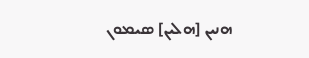ܗܢܝܢ [ܗܠܝܢ] ܣܝܡܘܢ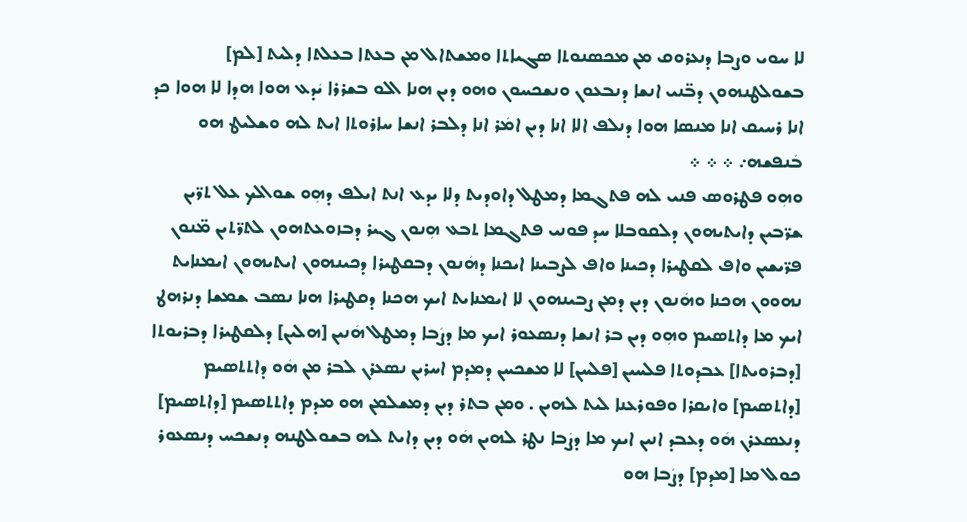ܠܐ ܚܘܝ ܘܨܒܐ ܕܢܥܪܘܩ ܡܢ ܡܟܣܢܘܬܐ ܣܓܝܐܬܐ ܘܡܫܬܐܠ ܡܢ ܒܥܬܐ ܒܥܠܬܐ ܕܠܝܬ [ܠܡ] ܒܫܘܠܛܢܗܘܢ ܕܒ̈ܢܝ ܐܢܫܐ ܕܢܒܥܘܢ ܘܢܫܟܚܘܢ ܘܗܘ ܕܝܢ ܗܢܐ ܐܠܘ ܒܫܪܪܐ ܝܿܕܥ ܗܘܐ ܗܕܐ ܠܐ ܗܘܐ ܟܕ ܐܢܐ ܪܚܝܩ ܐܢܐ ܡܢܣܐ ܗܘܐ ܕܢܠܦ ܐܠܐ ܐܢܐ ܕܝܢ ܐܡܿܪ ܐܢܐ ܕܠܒܪ ܐܢܫܐ ܚܐܪܘܬܐ ܐܝܬ ܠܗ ܘܫܠܝܛ ܗܘ ܒܿܢܦܫܗ܇ ܀ ܀ ܀
ܘܗܼܘ ܦܛܪܘܣ ܦܢܝ ܠܗ ܦܬܓܡܐ ܕܡܛܠ ܕܐܘܕܝܬ ܕܠܐ ܝܕܥ ܐܢܬ ܐܝܠܦ ܕܗܼܘ ܫܘܐܠܟ ܥܠ ܬܪ̈ܝܢ ܫܪ̈ܒܝܢ ܕܐܝܬܝܗܘܢ ܕܠܩܘܒܠܐ ܚܕ ܦܘܢܝ ܦܬܓܡܐ ܬܒܥ ܗܼܢܘܢ ܓܝܪ ܕܒܙܘܥܬܗܘܢ ܠܬܪ̈ܬܝܢ ܡ̈ܢܘܢ ܦܪ̈ܝܫܝܢ ܘܐܦ ܠܩܛܝܪܐ ܕܟܝܢܐ ܘܐܦ ܠܨܒܝܢܐ ܐܝܟܢܐ ܕܗܿܢܘܢ ܕܒܩܛܝܪܐ ܕܟܝܢܗܘܢ ܐܝܬܝܗܘܢ ܐܝܡܢܐܝܬ ܢܗܘܘܢ ܗܟܢܐ ܘܗܿܢܘܢ ܕܝܢ ܕܡܢ ܨܒܝܢܗܘܢ ܠܐ ܐܝܡܢܐܝܬ ܐܝܟ ܗܟܢܐ ܕܩܛܝܪܐ ܗܢܐ ܢܣܒ ܫܡܫܐ ܕܢܪܗܛ ܐܝܟ ܡܐ ܕܐܬܣܝܡ ܘܗܼܘ ܕܝܢ ܒܪ ܐܢܫܐ ܕܢܣܥܘܪ ܐܝܟ ܡܐ ܕܨܿܒܐ ܕܡܛܠ ܗܿܢܝܢ [ܗܠܝܢ] ܕܠܩܛܝܪܐ ܕܒܪܝܘܬܐ [ܕܒܪܘܝܬܐ] ܥܒܕܘܬܐ ܦܠܚܝܢ [ܦܠܚܢ] ܠܐ ܡܫܟܚܢ ܕܡܕܡ ܐܚܪܝܢ ܢܣܥܪܢ ܠܒܪ ܡܢ ܗܿܘ ܕܐܬܬܣܝܡ [ܕܐܬܣܝܡ] ܘܐܝܩܪܐ ܘܦܘܪܥܢܐ ܠܝܬ ܠܗܝܢ . ܘܡܢ ܒܬܪ ܕܝܢ ܕܡܫܠܡܢ ܗܘ ܡܕܡ ܕܐܬܬܣܝܡ [ܕܐܬܣܝܡ] ܕܢܥܣܥܪܢ ܗܿܘ ܕܥܒܕ ܐܢܝܢ ܐܝܟ ܡܐ ܕܨܿܒܐ ܢܛܪ ܠܗܝܢ ܗܿܘ ܕܝܢ ܕܐܝܬ ܠܗ ܒܫܘܠܛܢܗ ܕܢܫܟܚ ܕܢܣܥܘܪ ܟܘܠ ܡܐ [ܡܕܡ] ܕܨܿܒܐ ܗܘ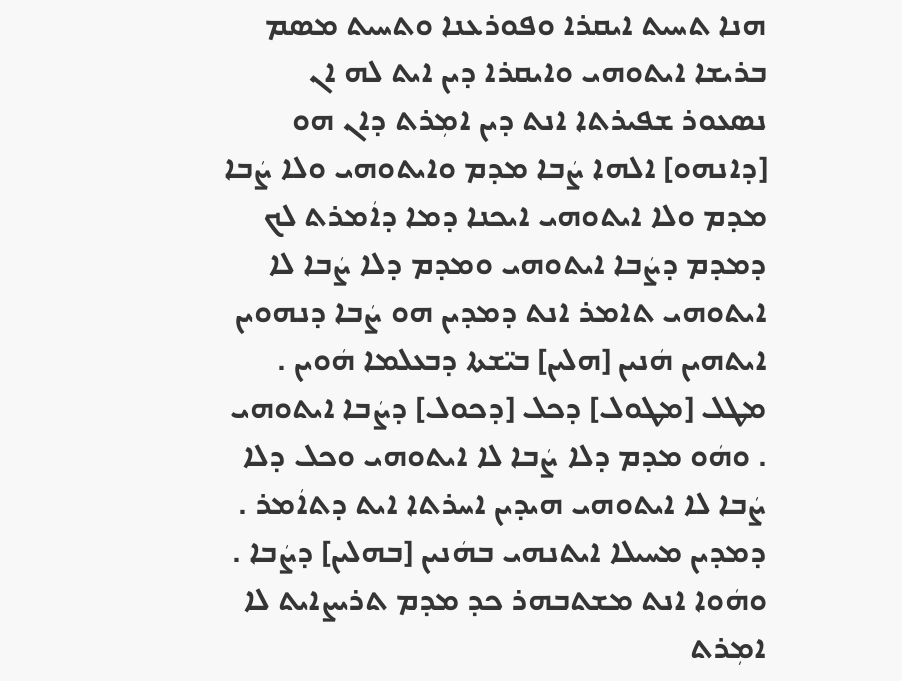ܗܢܐ ܬܚܝܬ ܐܝܩܪܐ ܘܦܘܪܥܢܐ ܘܬܚܝܬ ܡܣܡ ܒܪܝܫܐ ܐܝܬܘܗܝ ܘܐܝܩܪܐ ܕܝܢ ܐܝܬ ܠܗ ܐܢ ܢܣܥܘܪ ܫܦܝܪܬܐ ܐܢܬ ܕܝܢ ܐܡܼܪܬ ܕܐܢ ܗܘ [ܕܐܢܗܘ] ܐܠܗܐ ܨܿܒܐ ܡܕܡ ܘܐܝܬܘܗܝ ܘܠܐ ܨܿܒܐ ܡܕܡ ܘܠܐ ܐܝܬܘܗܝ ܐܝܟܢܐ ܕܡܐ ܕܐܿܡܪܬ ܠܟ ܕܡܕܡ ܕܨܿܒܐ ܐܝܬܘܗܝ ܘܡܕܡ ܕܠܐ ܨܿܒܐ ܠܐ ܐܝܬܘܗܝ ܬܐܡܪ ܐܢܬ ܕܡܕܝܢ ܗܘ ܨܿܒܐ ܕܢܗܘܝܢ ܐܝܬܗܝܢ ܗܿܢܝܢ [ܗܠܝܢ] ܒܝ̈ܫܬܐ ܕܒܥܠܡܐ ܗܿܘܝܢ . ܡܛܠ [ܡܛܘܠ] ܕܟܠ [ܕܟܘܠ] ܕܨܿܒܐ ܐܝܬܘܗܝ . ܘܗܿܘ ܡܕܡ ܕܠܐ ܨܿܒܐ ܠܐ ܐܝܬܘܗܝ ܘܟܠ ܕܠܐ ܨܿܒܐ ܠܐ ܐܝܬܘܗܝ ܗܝܕܝܢ ܐܚܪܬܐ ܐܝܬ ܕܬܐܿܡܪ . ܕܡܕܝܢ ܡܚܝܠܐ ܐܝܬܢܗܝ ܒܗܿܢܝܢ [ܒܗܠܝܢ] ܕܨܿܒܐ . ܘܗܿܘܐ ܐܢܬ ܡܫܬܒܗܪ ܟܕ ܡܕܡ ܬܪܝܨܐܝܬ ܠܐ ܐܡܼܪܬ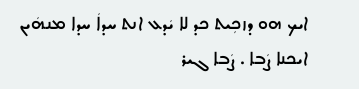ܐܝܟ ܗܘ ܕܙܟܼܝܬ ܟܕ ܠܐ ܝܿܕܥ ܐܢܬ ܚܕܐܿ ܚܕܐ ܡܢܗܿܝܢ ܐܝܟܢܐ ܨܿܒܐ . ܨܿܒܐ ܓܝܪ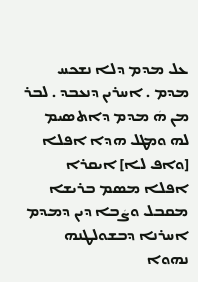ܥܠ ܡܕܡ ܕܠܐ ܢܫܟܚ ܡܕܡ . ܐܚܪܝܢ ܕܢܥܒܕ . ܠܒܪ ܡܢ ܗܿ ܡܕܡ ܕܐܬܣܝܡ ܠܗ ܘܡܛܠ ܗܕܐ ܐܦܠܐ [ܘܐܦ ܠܐ] ܐܝܩܪܐ ܐܦܠܐ ܡܣܡ ܒܪܝܫܐ ܡܩܒܠ ܘܨܿܒܐ ܕܝܢ ܕܡܕܡ ܐܚܪܢܐ ܕܒܫܘܠܛܢܗ ܢܗܘܐ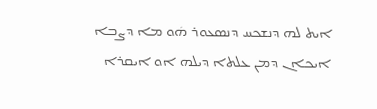ܐܝܬ ܠܗ ܕܢܫܟܚ ܕܢܣܥܘܪ ܗܿܘ ܡܐ ܕܨܒܐ ܐܝܟܐܢ ܕܡܢ ܥܠܬܐ ܕܝܠܗ ܐܘ ܐܝܩܪܐ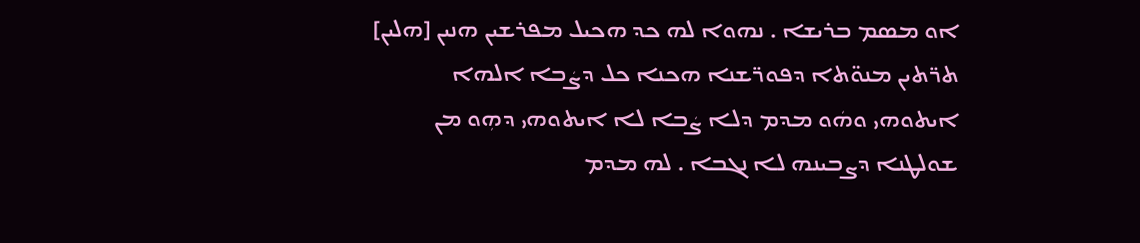ܐܘ ܡܣܡ ܒܪܝܫܐ . ܢܗܘܐ ܠܗ ܟܕ ܗܟܝܠ ܡܦܪܫܝܢ ܗܢܝܢ [ܗܠܝܢ] ܬܪ̈ܬܝܢ ܡܢܘ̈ܬܐ ܕܦܘܪ̈ܫܢܐ ܗܟܢܐ ܟܠ ܕܨܿܒܐ ܐܠܗܐ ܐܝܬܘܗܝ ܘܗܿܘ ܡܕܡ ܕܠܐ ܨܿܒܐ ܠܐ ܐܝܬܘܗܝ ܕܗܼܘ ܡܢ ܫܘܠܛܢܐ ܕܨܒܝܢܗ ܠܐ ܢܓܒܐ . ܠܗ ܡܕܡ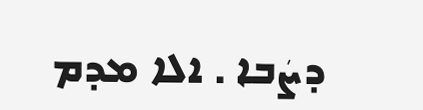ܕܨܿܒܐ . ܐܠܐ ܡܕܡ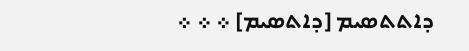ܕܐܬܬܣܝܡ [ܕܐܬܣܝܡ] ܀ ܀ ܀